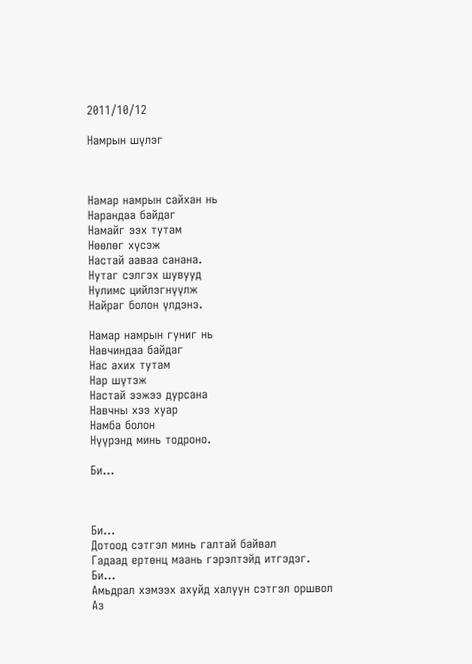2011/10/12

Намрын шүлэг



Намар намрын сайхан нь
Нарандаа байдаг
Намайг ээх тутам
Нөөлөг хүсэж
Настай ааваа санана.
Нутаг сэлгэх шувууд
Нулимс цийлэгнүүлж
Найраг болон үлдэнэ.

Намар намрын гуниг нь
Навчиндаа байдаг
Нас ахих тутам
Нар шүтэж
Настай ээжээ дурсана
Навчны хээ хуар
Намба болон
Нүүрэнд минь тодроно.

Би...



Би...
Дотоод сэтгэл минь галтай байвал
Гадаад ертөнц маань гэрэлтэйд итгэдэг.
Би...
Амьдрал хэмээх ахуйд халуун сэтгэл оршвол
Аз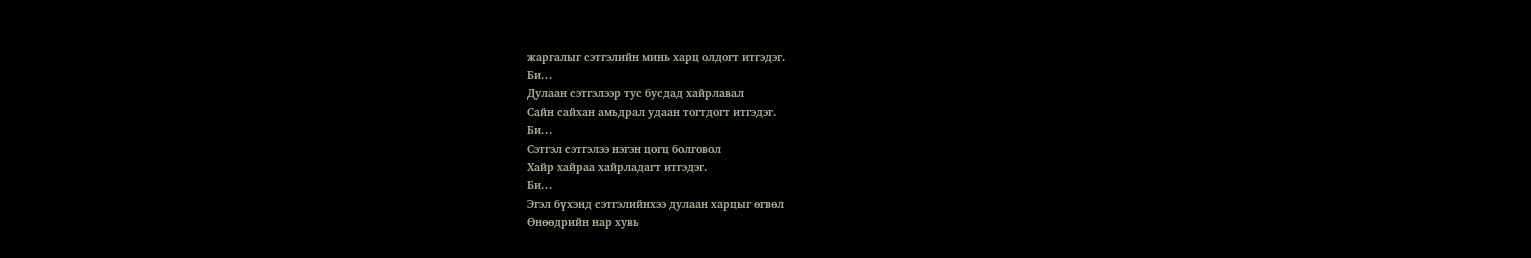жаргалыг сэтгэлийн минь харц олдогт итгэдэг.
Би...
Дулаан сэтгэлээр тус бусдад хайрлавал
Сайн сайхан амьдрал удаан тогтдогт итгэдэг.
Би...
Сэтгэл сэтгэлээ нэгэн цогц болговол
Хайр хайраа хайрладагт итгэдэг.
Би...
Эгэл бүхэнд сэтгэлийнхээ дулаан харцыг өгвөл
Өнөөдрийн нар хувь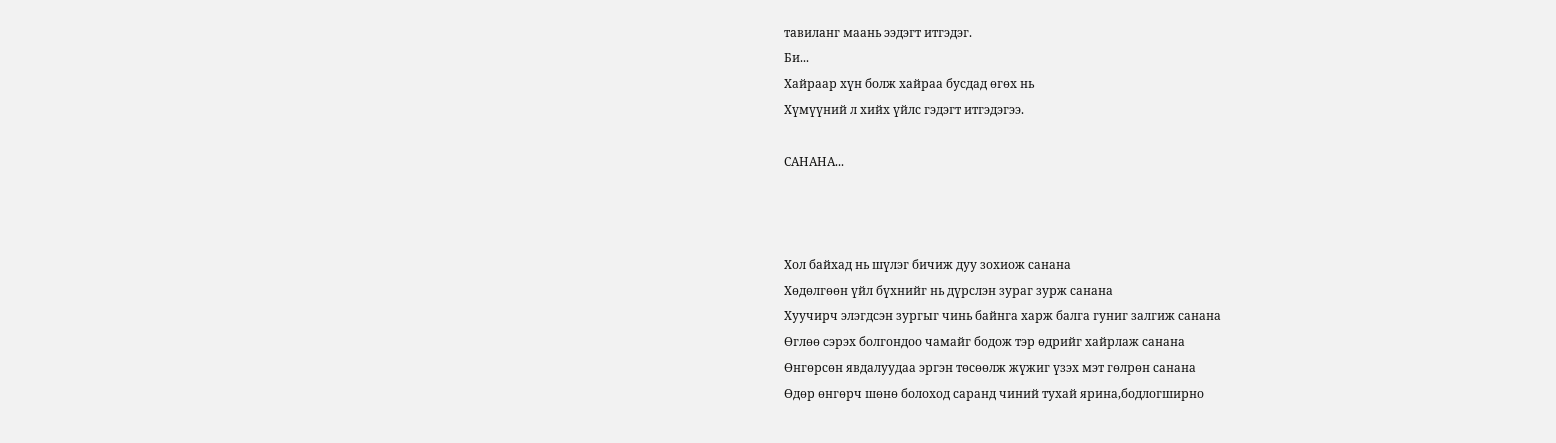тaвилaнг маань ээдэгт итгэдэг.
Би...
Хайраар хүн болж хайраа бусдад өгөх нь
Хүмүүний л хийх үйлс гэдэгт итгэдэгээ.

САНАНА...



Хол байхад нь шүлэг бичиж дуу зохиож санана
Хөдөлгөөн үйл бүхнийг нь дүрслэн зураг зурж санана
Хуучирч элэгдсэн зургыг чинь байнга харж балга гуниг залгиж санана
Өглөө сэрэх болгондоо чамайг бодож тэр өдрийг хайрлаж санана
Өнгөрсөн явдалуудаа эргэн төсөөлж жүжиг үзэх мэт гөлрөн санана
Өдөр өнгөрч шөнө болоход саранд чиний тухай ярина,бодлогширно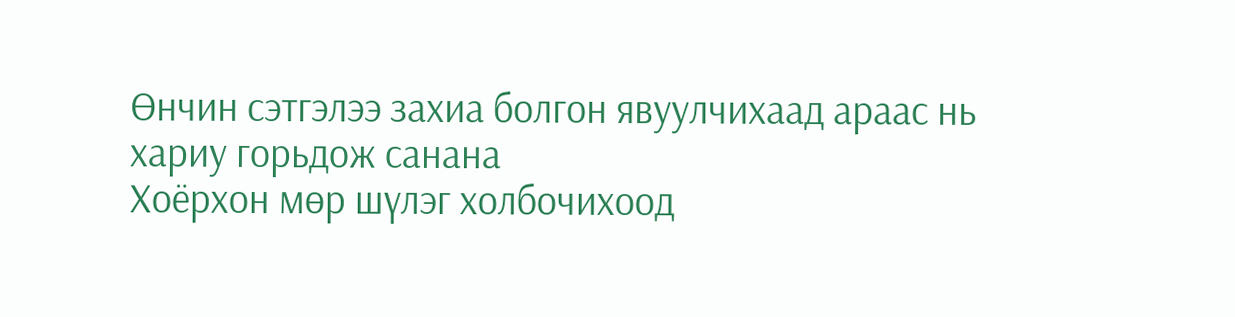Өнчин сэтгэлээ захиа болгон явуулчихаад араас нь хариу горьдож санана
Хоёрхон мөр шүлэг холбочихоод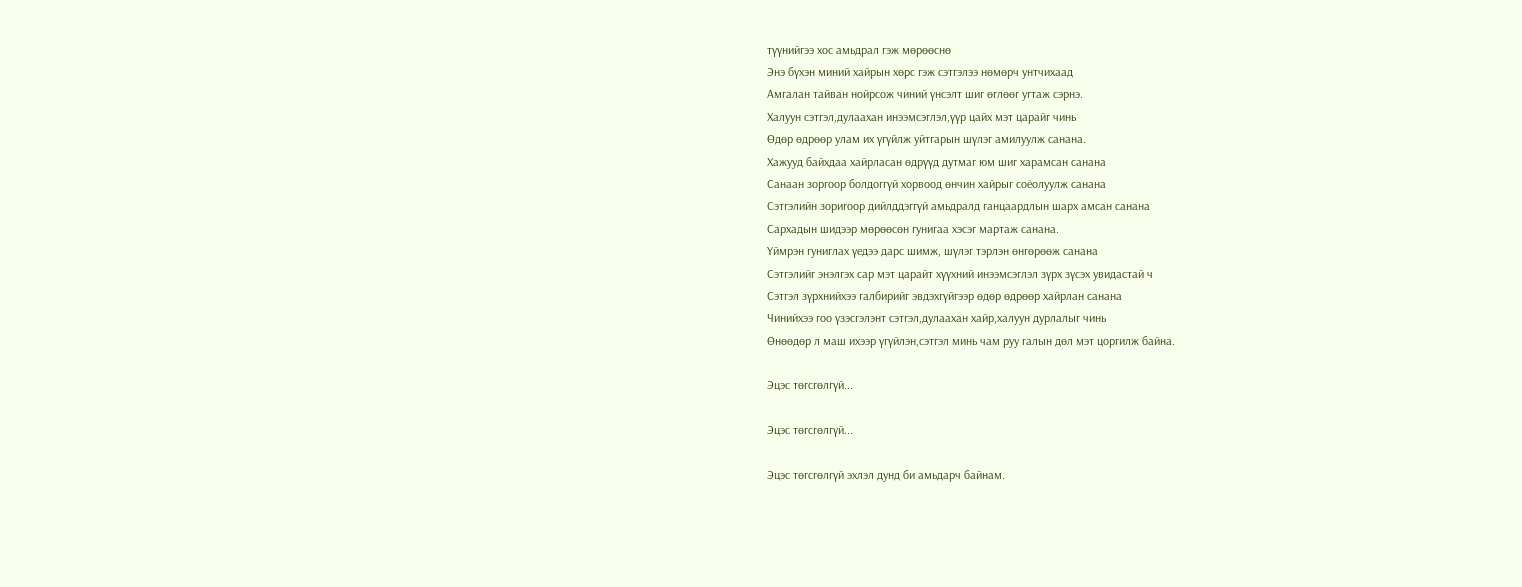түүнийгээ хос амьдрал гэж мөрөөснө
Энэ бүхэн миний хайрын хөрс гэж сэтгэлээ нөмөрч унтчихаад
Амгалан тайван нойрсож чиний үнсэлт шиг өглөөг угтаж сэрнэ.
Халуун сэтгэл,дулаахан инээмсэглэл,үүр цайх мэт царайг чинь
Өдөр өдрөөр улам их үгүйлж уйтгарын шүлэг амилуулж санана.
Хажууд байхдаа хайрласан өдрүүд дутмаг юм шиг харамсан санана
Санаан зоргоор болдоггүй хорвоод өнчин хайрыг соёолуулж санана
Сэтгэлийн зоригоор дийлддэггүй амьдралд ганцаардлын шарх амсан санана
Сархадын шидээр мөрөөсөн гунигаа хэсэг мартаж санана.
Үймрэн гуниглах үедээ дарс шимж, шүлэг тэрлэн өнгөрөөж санана
Сэтгэлийг энэлгэх сар мэт царайт хүүхний инээмсэглэл зүрх зүсэх увидастай ч
Сэтгэл зүрхнийхээ галбирийг эвдэхгүйгээр өдөр өдрөөр хайрлан санана
Чинийхээ гоо үзэсгэлэнт сэтгэл,дулаахан хайр,халуун дурлалыг чинь
Өнөөдөр л маш ихээр үгүйлэн,сэтгэл минь чам руу галын дөл мэт цоргилж байна.

Эцэс төгсгөлгүй...

Эцэс төгсгөлгүй...

Эцэс төгсгөлгүй эхлэл дунд би амьдарч байнам.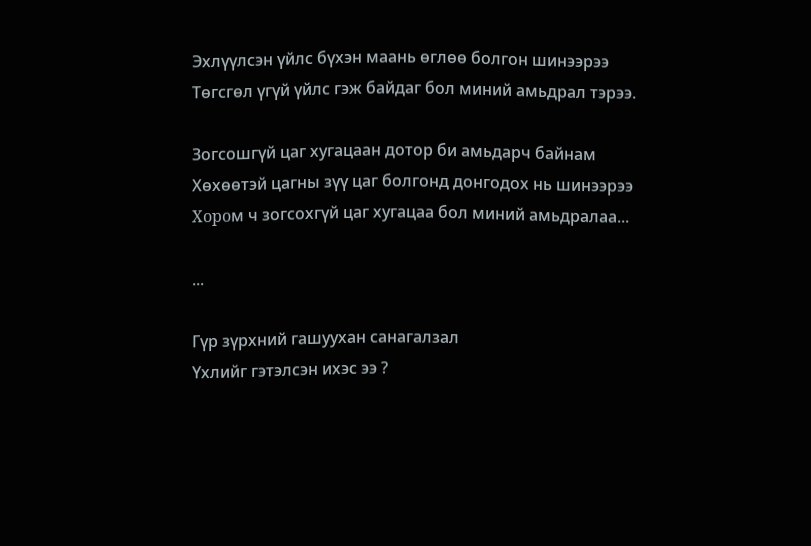Эхлүүлсэн үйлс бүxэн маань өглөө болгон шинээрээ
Төгсгөл үгүй үйлс гэж байдаг бол миний амьдрал тэрээ.

Зогсошгүй цаг хугацаан дотор би амьдарч байнам
Хөхөөтэй цагны зүү цаг болгонд донгодох нь шинээрээ
Xopoм ч зогсохгүй цаг хугацаа бол миний амьдралaa...

...

Гүр зүрхний гашуухан санагалзал
Үхлийг гэтэлсэн ихэс ээ ?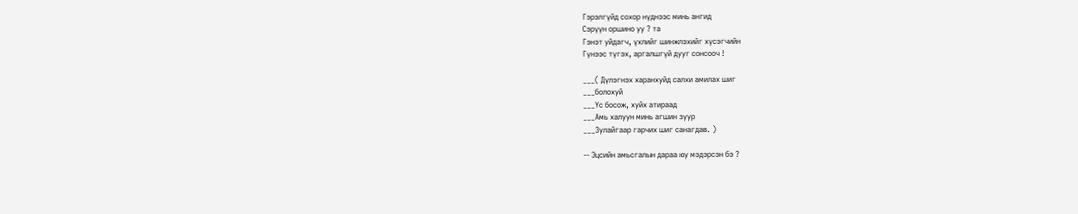Гэрэлгүйд сохор нүднээс минь ангид
Сэрүүн оршино уу ? та
Гэнэт уйдагч, үхлийг шинжлэхийг хүсэгчийн
Гүнээс түгэх, аргалшгүй дууг сонсооч !

___( Дүлэгнэх харанхуйд салхи амилах шиг
___болохуй
___Үс босож, хуйх атираад
___Амь халуун минь агшин зуур
___Зулайгаар гарчих шиг санагдав. )

-- Эцсийн амьсгалын дараа юу мэдэрсэн бэ ?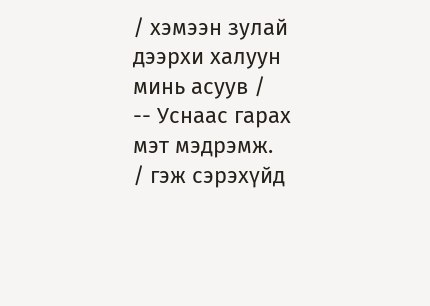/ хэмээн зулай дээрхи халуун минь асуув /
-- Уснаас гарах мэт мэдрэмж.
/ гэж сэрэхүйд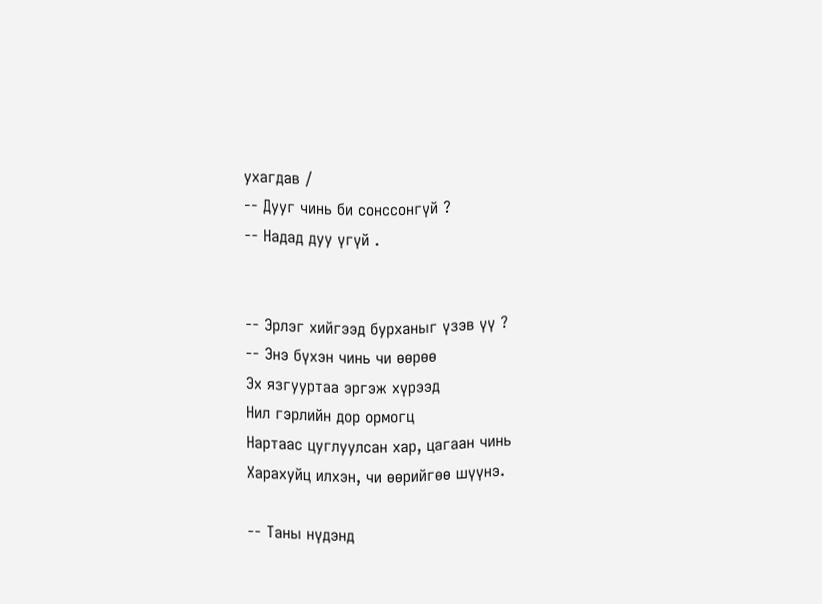ухагдав /
-- Дууг чинь би сонссонгүй ?
-- Надад дуу үгүй .


-- Эрлэг хийгээд бурханыг үзэв үү ?
-- Энэ бүхэн чинь чи өөрөө
Эх язгууртаа эргэж хүрээд
Нил гэрлийн дор ормогц
Нартаас цуглуулсан хар, цагаан чинь
Харахуйц илхэн, чи өөрийгөө шүүнэ.

-- Таны нүдэнд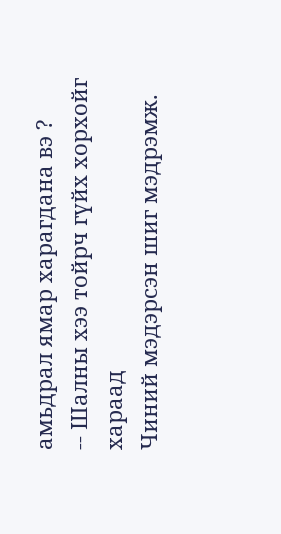амьдрал ямар харагдана вэ ?
-- Шалны хээ тойрч гүйх хорхойг хараад
Чиний мэдэрсэн шиг мэдрэмж.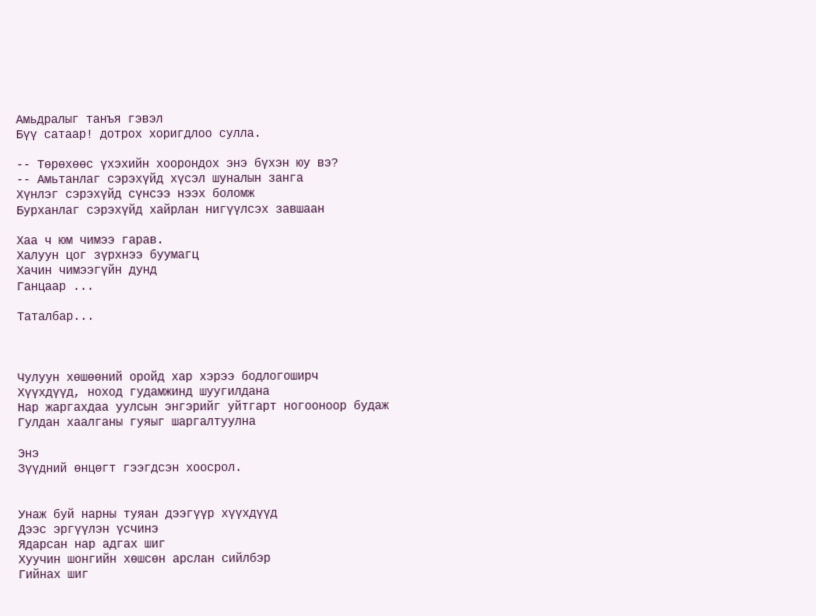Амьдралыг танъя гэвэл
Бүү сатаар! дотрох хоригдлоо сулла.

-- Төрөхөөс үхэхийн хоорондох энэ бүхэн юу вэ?
-- Амьтанлаг сэрэхүйд хүсэл шуналын занга
Хүнлэг сэрэхүйд сүнсээ нээх боломж
Бурханлаг сэрэхүйд хайрлан нигүүлсэх завшаан

Хаа ч юм чимээ гарав.
Халуун цог зүрхнээ буумагц
Хачин чимээгүйн дунд
Ганцаар ...

Таталбар...



Чулуун хөшөөний оройд хар хэрээ бодлогоширч
Хүүхдүүд, ноход гудамжинд шуугилдана
Нар жаргахдаа уулсын энгэрийг уйтгарт ногооноор будаж
Гулдан хаалганы гуяыг шаргалтуулна

Энэ
Зүүдний өнцөгт гээгдсэн хоосрол.


Унаж буй нарны туяан дээгүүр хүүхдүүд
Дээс эргүүлэн үсчинэ
Ядарсан нар адгах шиг
Хуучин шонгийн хөшсөн арслан сийлбэр
Гийнах шиг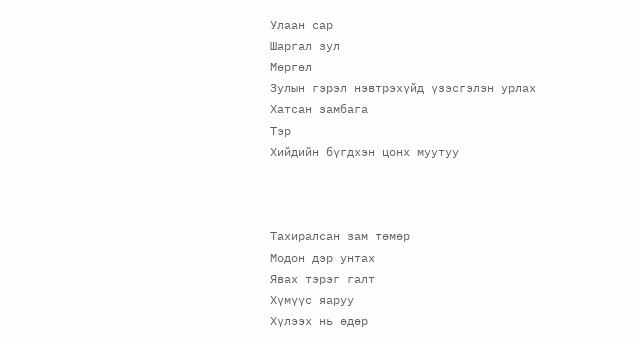Улаан сар
Шаргал зул
Мөргөл
Зулын гэрэл нэвтрэхүйд үзэсгэлэн урлах
Хатсан замбага
Тэр
Хийдийн бүгдхэн цонх муутуу



Тахиралсан зам төмөр
Модон дэр унтах
Явах тэрэг галт
Хүмүүс яаруу
Хүлээх нь өдөр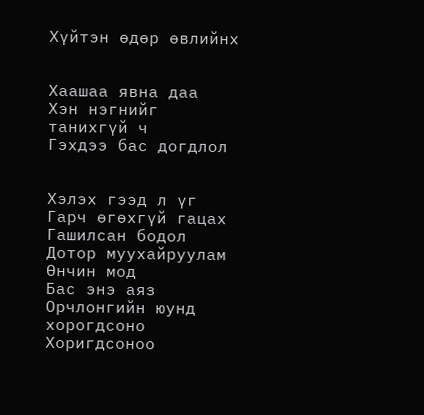Хүйтэн өдөр өвлийнх


Хаашаа явна даа
Хэн нэгнийг танихгүй ч
Гэхдээ бас догдлол


Хэлэх гээд л үг
Гарч өгөхгүй гацах
Гашилсан бодол
Дотор муухайруулам
Өнчин мод
Бас энэ аяз
Орчлонгийн юунд хорогдсоно
Хоригдсоноо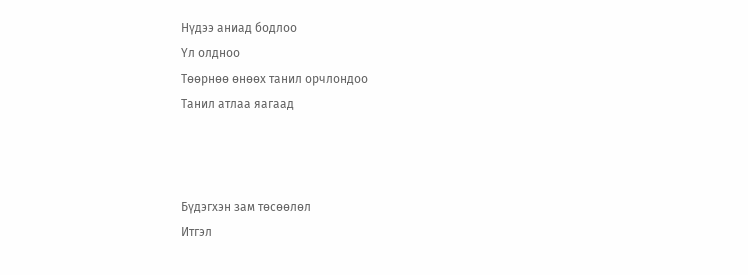Нүдээ аниад бодлоо
Үл олдноо
Төөрнөө өнөөх танил орчлондоо
Танил атлаа яагаад



Бүдэгхэн зам төсөөлөл
Итгэл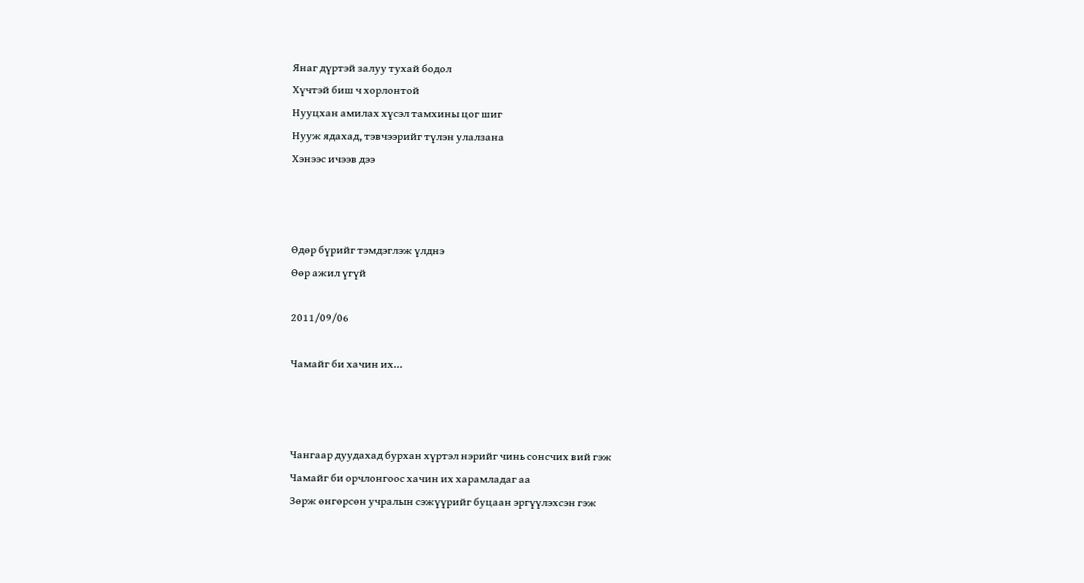Янаг дүртэй залуу тухай бодол
Хүчтэй биш ч хорлонтой
Нууцхан амилах хүсэл тамхины цог шиг
Нууж ядахад, тэвчээрийг түлэн улалзана
Хэнээс ичээв дээ



Өдөр бүрийг тэмдэглэж үлднэ
Өөр ажил үгүй

2011/09/06

Чамайг би хачин их...



Чангаар дуудахад бурхан хүртэл нэрийг чинь сонсчих вий гэж
Чамайг би орчлонгоос хачин их харамладаг аа
Зөрж өнгөрсөн учралын сэжүүрийг буцаан эргүүлэхсэн гэж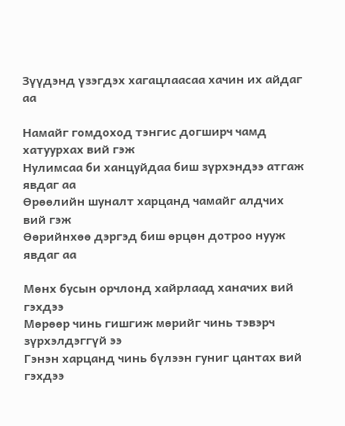Зүүдэнд үзэгдэх хагацлаасаа хачин их айдаг аа

Намайг гомдоход тэнгис догширч чамд хатуурхах вий гэж
Нулимсаа би ханцуйдаа биш зүрхэндээ атгаж явдаг аа
Өрөөлийн шуналт харцанд чамайг алдчих вий гэж
Өөрийнхөө дэргэд биш өрцөн дотроо нууж явдаг аа

Мөнх бусын орчлонд хайрлаад ханачих вий гэхдээ
Мөрөөр чинь гишгиж мөрийг чинь тэвэрч зүрхэлдэггүй ээ
Гэнэн харцанд чинь бүлээн гуниг цантах вий гэхдээ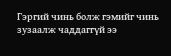Гэргий чинь болж гэмийг чинь зузаалж чаддаггүй ээ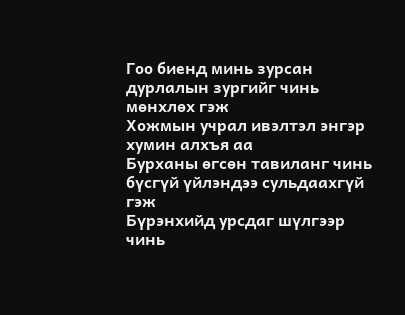Гоо биенд минь зурсан дурлалын зургийг чинь мөнхлөх гэж
Хожмын учрал ивэлтэл энгэр хумин алхъя аа
Бурханы өгсөн тавиланг чинь бүсгүй үйлэндээ сульдаахгүй гэж
Бүрэнхийд урсдаг шүлгээр чинь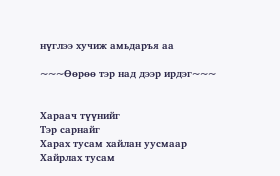нүглээ хучиж амьдаръя аа

~~~Өөрөө тэр над дээр ирдэг~~~


Хараач түүнийг
Тэр сарнайг
Харах тусам хайлан уусмаар
Хайрлах тусам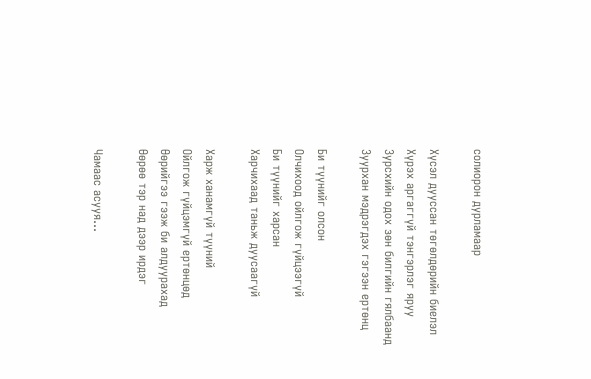солиорон дурламаар

Хүсэл дууссан төгөлдөрийн биелэл
Хүрэх аргаггүй тэнгэрлэг яруу
Зурсхийн одох зөн билгийн гялбаанд
Зуурхан мэдрэгдэх гэгээн ертөнц

Би түүнийг олсон
Олчихоод ойлгож гүйцээгүй
Би түүнийг харсан
Харчихаад таньж дуусаагүй

Харж ханамгүй түүний
Ойлгож гүйцэмгүй ертөнцөд
Өөрийгээ гээж би алдуурахад
Өөрөө тэр над дээр ирдэг

Чамаас асууя...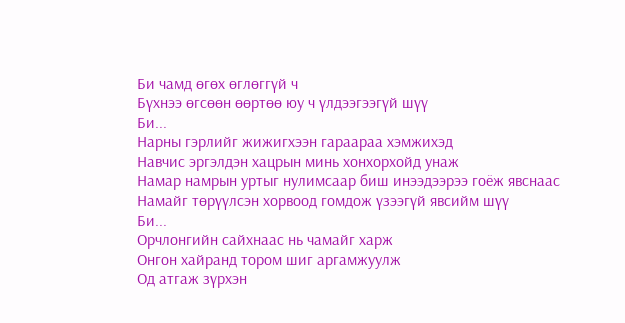Би чамд өгөх өглөггүй ч
Бүхнээ өгсөөн өөртөө юу ч үлдээгээгүй шүү
Би...
Нарны гэрлийг жижигхээн гараараа хэмжихэд
Навчис эргэлдэн хацрын минь хонхорхойд унаж
Намар намрын уртыг нулимсаар биш инээдээрээ гоёж явснаас
Намайг төрүүлсэн хорвоод гомдож үзээгүй явсийм шүү
Би...
Орчлонгийн сайхнаас нь чамайг харж
Онгон хайранд тором шиг аргамжуулж
Од атгаж зүрхэн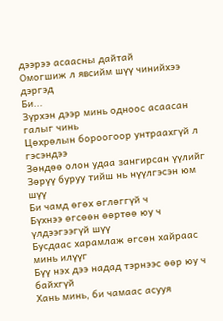дээрээ асаасны дайтай
Омогшиж л явсийм шүү чинийхээ дэргэд
Би...
Зүрхэн дээр минь одноос асаасан галыг чинь
Цөхрөлын бороогоор унтраахгүй л гэсэндээ
Зөндөө олон удаа зангирсан үүлийг
Зөрүү буруу тийш нь нүүлгэсэн юм шүү
Би чамд өгөх өглөггүй ч
Бүхнээ өгсөөн өөртөө юу ч үлдээгээгүй шүү
Бусдаас харамлаж өгсөн хайраас минь илүүг
Бүү нэх дээ надад тэрнээс өөр юу ч байхгүй
Хань минь, би чамаас асууя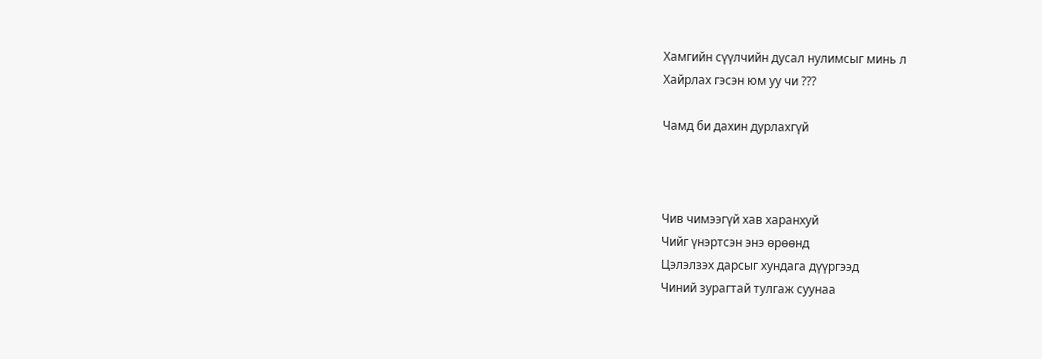Хамгийн сүүлчийн дусал нулимсыг минь л
Хайрлах гэсэн юм уу чи ???

Чамд би дахин дурлахгүй



Чив чимээгүй хав харанхуй
Чийг үнэртсэн энэ өрөөнд
Цэлэлзэх дарсыг хундага дүүргээд
Чиний зурагтай тулгаж суунаа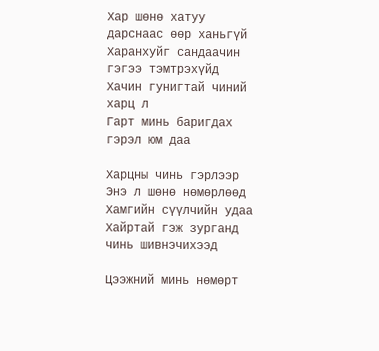Хар шөнө хатуу дарснаас өөр ханьгүй
Харанхуйг сандаачин гэгээ тэмтрэхүйд
Хачин гунигтай чиний харц л
Гарт минь баригдах гэрэл юм даа

Харцны чинь гэрлээр
Энэ л шөнө нөмөрлөөд
Хамгийн сүүлчийн удаа
Хайртай гэж зурганд чинь шивнэчихээд

Цээжний минь нөмөрт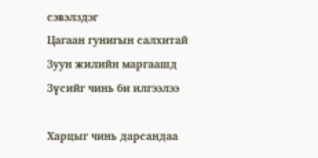сэвэлздэг
Цагаан гунигын салхитай
Зуун жилийн маргаашд
Зүсийг чинь би илгээлээ

Харцыг чинь дарсандаа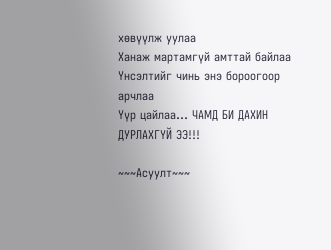хөвүүлж уулаа
Ханаж мартамгүй амттай байлаа
Үнсэлтийг чинь энэ бороогоор арчлаа
Үүр цайлаа... ЧАМД БИ ДАХИН ДУРЛАХГҮЙ ЭЭ!!!

~~~Асуулт~~~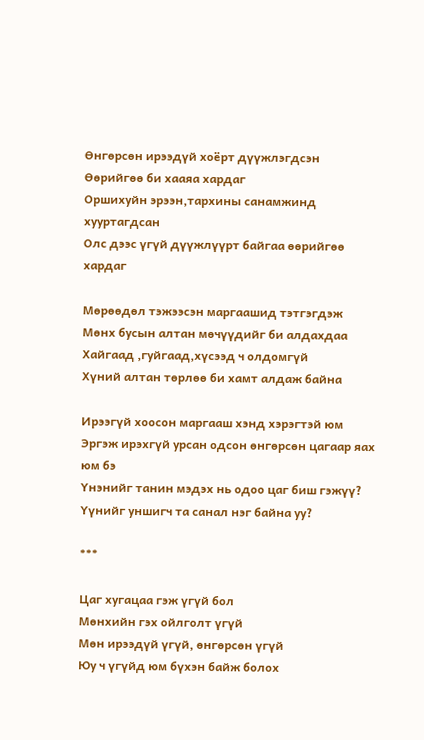Өнгөрсөн ирээдүй хоёрт дүүжлэгдсэн
Өөрийгөө би хааяа хардаг
Оршихуйн эрээн,тархины санамжинд хууртагдсан
Олс дээс үгүй дүүжлүүрт байгаа өөрийгөө хардаг

Мөрөөдөл тэжээсэн маргаашид тэтгэгдэж
Мөнх бусын алтан мөчүүдийг би алдахдаа
Хайгаад ,гуйгаад,хүсээд ч олдомгүй
Хүний алтан төрлөө би хамт алдаж байна

Ирээгүй хоосон маргааш хэнд хэрэгтэй юм
Эргэж ирэхгүй урсан одсон өнгөрсөн цагаар яах юм бэ
Үнэнийг танин мэдэх нь одоо цаг биш гэжүү?
Үүнийг уншигч та санал нэг байна уу?

***

Цаг хугацаа гэж үгүй бол
Мөнхийн гэх ойлголт үгүй
Мөн ирээдүй үгүй, өнгөрсөн үгүй
Юу ч үгүйд юм бүхэн байж болох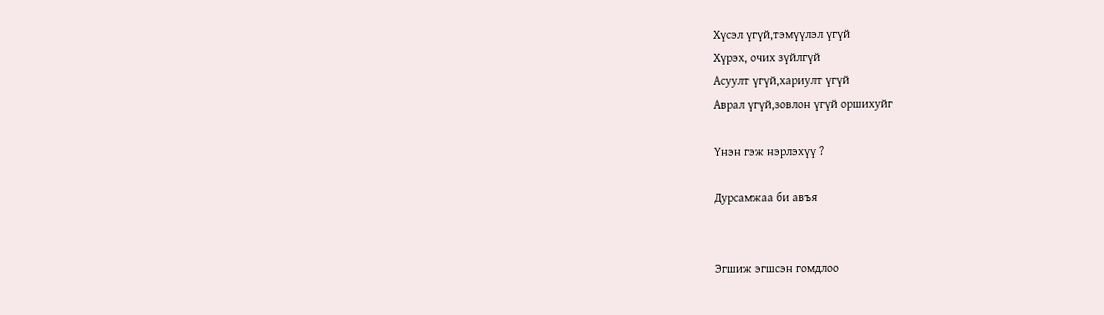Хүсэл үгүй,тэмүүлэл үгүй
Xүрэх, очих зүйлгүй
Асуулт үгүй,xариулт үгүй
Аврал үгүй,зовлон үгүй оршихуйг

Үнэн гэж нэрлэхүү ?

Дурсамжаа би авъя


Эгшиж эгшсэн гомдлоо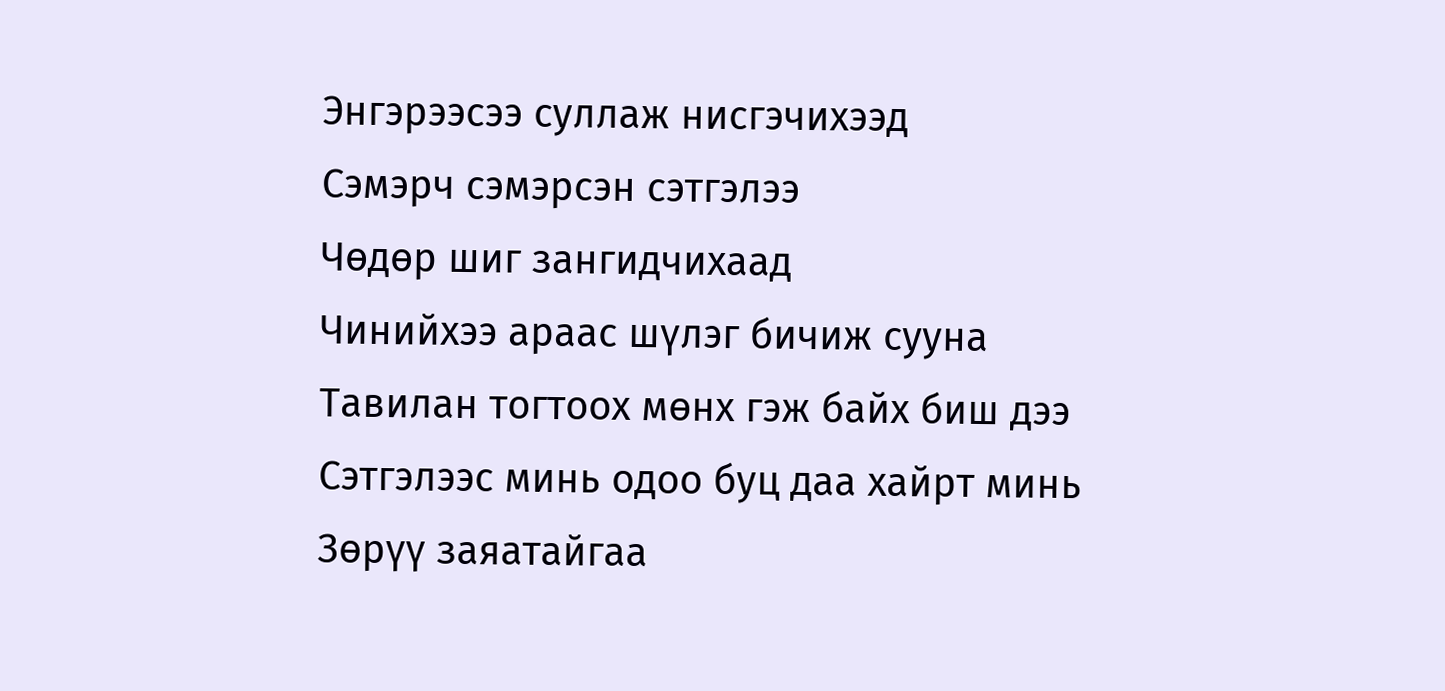Энгэрээсээ суллаж нисгэчихээд
Сэмэрч сэмэрсэн сэтгэлээ
Чөдөр шиг зангидчихаад
Чинийхээ араас шүлэг бичиж сууна
Тавилан тогтоох мөнх гэж байх биш дээ
Сэтгэлээс минь одоо буц даа хайрт минь
Зөрүү заяатайгаа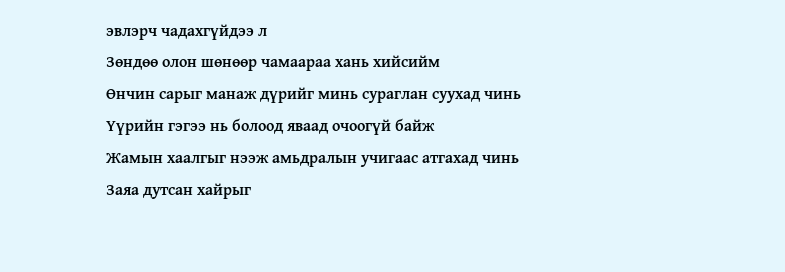эвлэрч чадахгүйдээ л
Зөндөө олон шөнөөр чамаараа хань хийсийм
Өнчин сарыг манаж дүрийг минь сураглан суухад чинь
Үүрийн гэгээ нь болоод яваад очоогүй байж
Жамын хаалгыг нээж амьдралын учигаас атгахад чинь
Заяа дутсан хайрыг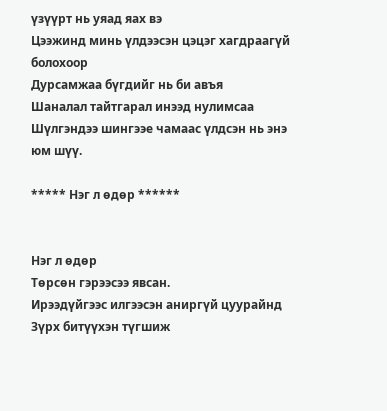үзүүрт нь уяад яах вэ
Цээжинд минь үлдээсэн цэцэг хагдраагүй болохоор
Дурсамжаа бүгдийг нь би авъя
Шаналал тайтгарал инээд нулимсаа
Шүлгэндээ шингээе чамаас үлдсэн нь энэ юм шүү.

***** Нэг л өдөр ******


Нэг л өдөр
Төрсөн гэрээсээ явсан.
Ирээдүйгээс илгээсэн аниргүй цуурайнд
Зүрх битүүхэн түгшиж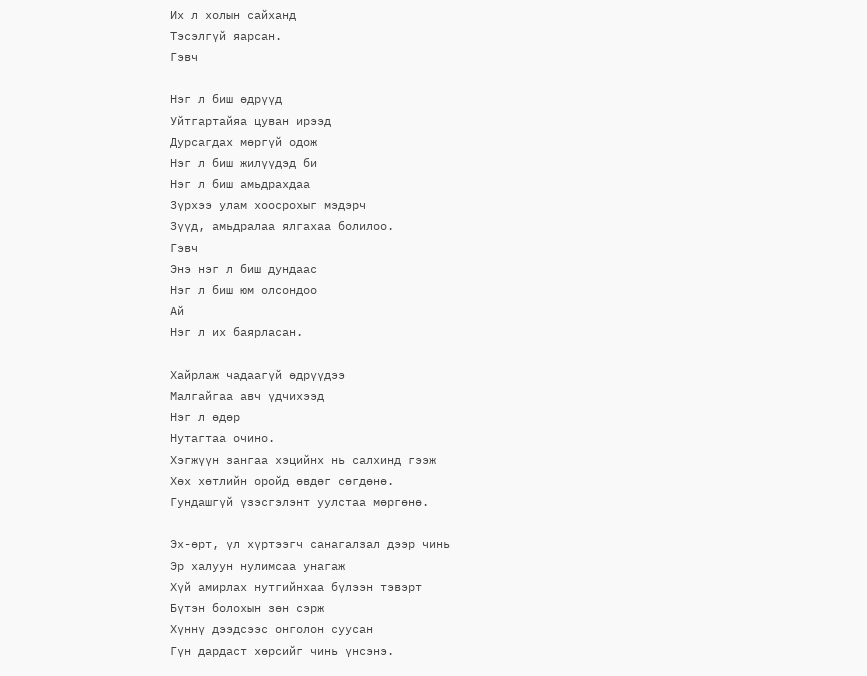Их л холын сайханд
Тэсэлгүй яарсан.
Гэвч

Нэг л биш өдрүүд
Уйтгартайяа цуван ирээд
Дурсагдах мөргүй одож
Нэг л биш жилүүдэд би
Нэг л биш амьдрахдаа
Зүрхээ улам хоосрохыг мэдэрч
Зүүд, амьдралаа ялгахаа болилоо.
Гэвч
Энэ нэг л биш дундаас
Нэг л биш юм олсондоо
Ай
Нэг л их баярласан.

Хайрлаж чадаагүй өдрүүдээ
Малгайгаа авч үдчихээд
Нэг л өдөр
Нутагтаа очино.
Хэгжүүн зангаа хэцийнх нь салхинд гээж
Хөх хөтлийн оройд өвдөг сөгдөнө.
Гундашгүй үзэсгэлэнт уулстаа мөргөнө.

Эх-өрт, үл хүртээгч санагалзал дээр чинь
Эр халуун нулимсаа унагаж
Хүй амирлах нутгийнхаа бүлээн тэвэрт
Бүтэн болохын зөн сэрж
Хүннү дээдсээс онголон суусан
Гүн дардаст хөрсийг чинь үнсэнэ.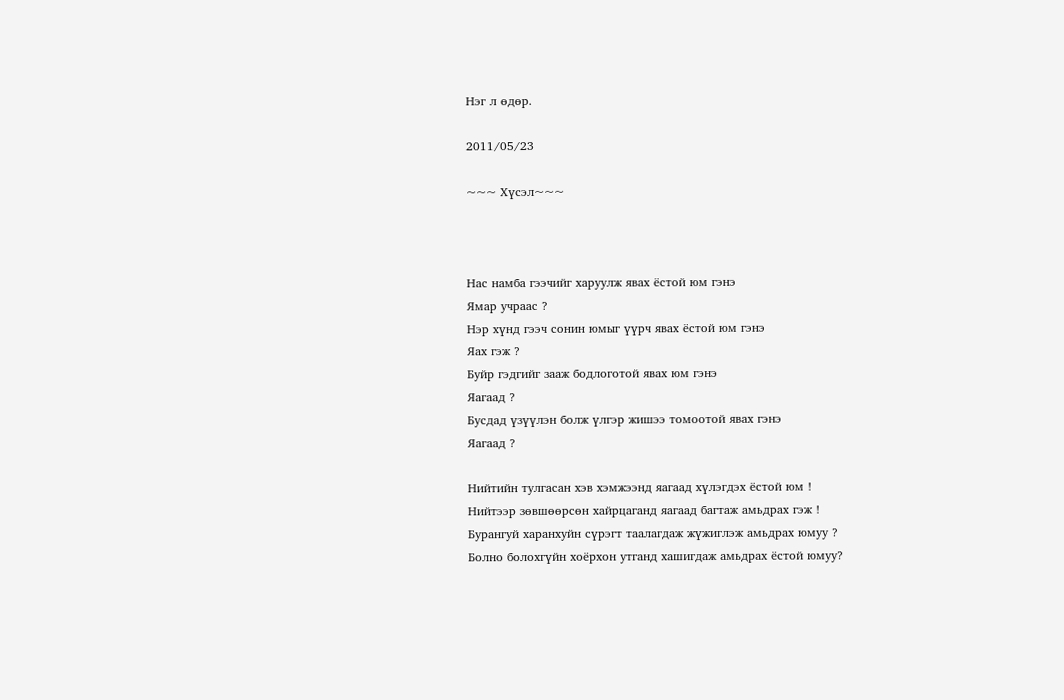Нэг л өдөр.

2011/05/23

~~~ Хүсэл~~~



Нас намба гээчийг харуулж явах ёстой юм гэнэ
Ямар учраас ?
Нэр хүнд гээч сонин юмыг үүрч явах ёстой юм гэнэ
Яах гэж ?
Буйр гэдгийг зааж бодлоготой явах юм гэнэ
Яагаад ?
Бусдад үзүүлэн болж үлгэр жишээ томоотой явах гэнэ
Яагаад ?

Нийтийн тулгасан хэв хэмжээнд яагаад хүлэгдэх ёстой юм !
Нийтээр зөвшөөрсөн хайрцаганд яагаад багтаж амьдрах гэж !
Бурангуй харанхуйн сүрэгт таалагдаж жүжиглэж амьдрах юмуу ?
Болно болохгүйн хоёрxон утганд хашигдаж амьдрах ёстой юмуу?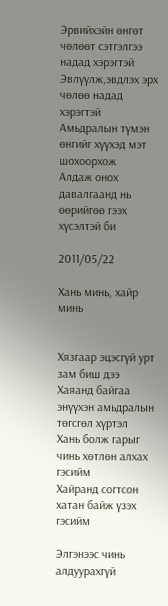Эрвийхэйн өнгөт чөлөөт сэтгэлгээ надад хэрэгтэй
Эвлүүлж,эвдлэх эрх чөлөө надад хэрэгтэй
Амьдралын түмэн өнгийг хүүхэд мэт шохоорхож
Алдаж онох давалгаанд нь өөрийгөө гээх хүсэлтэй би

2011/05/22

Хань минь, хайр минь


Хязгаар эцэсгүй урт зам биш дээ
Хаяанд байгаа энүүхэн амьдралын төгсгөл хүртэл
Хань болж гарыг чинь хөтлөн алхах гэсийм
Хайранд согтсон хатан байж үзэх гэсийм

Элгэнээс чинь алдуурахгүй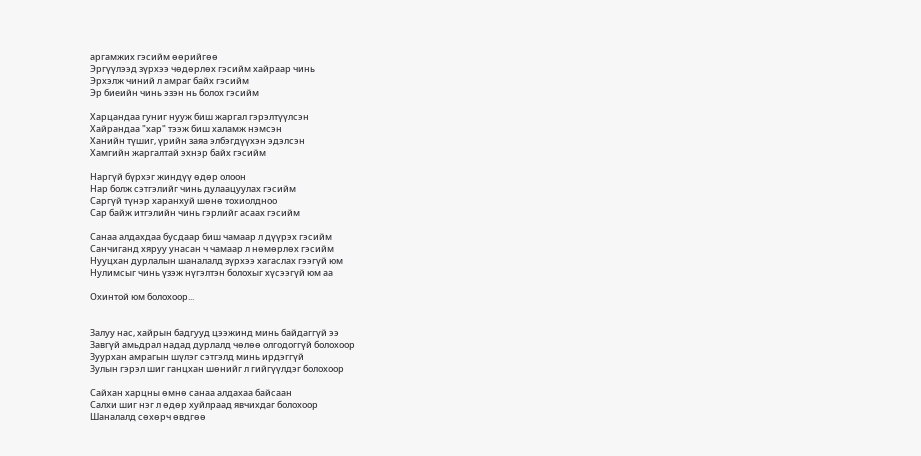аргамжих гэсийм өөрийгөө
Эргүүлээд зүрхээ чөдөрлөх гэсийм хайраар чинь
Эрхэлж чиний л амраг байх гэсийм
Эр биеийн чинь эзэн нь болох гэсийм

Харцандаа гуниг нууж биш жаргал гэрэлтүүлсэн
Хайрандаа "хар" тээж биш халамж нэмсэн
Ханийн түшиг, үрийн заяа элбэгдүүхэн эдэлсэн
Хамгийн жаргалтай эхнэр байх гэсийм

Наргүй бүрхэг жиндүү өдөр олоон
Нар болж сэтгэлийг чинь дулаацуулах гэсийм
Саргүй түнэр харанхуй шөнө тохиолдноо
Сар байж итгэлийн чинь гэрлийг асаах гэсийм

Санаа алдахдаа бусдаар биш чамаар л дүүрэх гэсийм
Санчиганд хяруу унасан ч чамаар л нөмөрлөх гэсийм
Нууцхан дурлалын шаналалд зүрхээ хагаслах гээгүй юм
Нулимсыг чинь үзэж нүгэлтэн болохыг хүсээгүй юм аа

Охинтой юм болохоор...


Залуу нас, хайрын бадгууд цээжинд минь байдаггүй ээ
Завгүй амьдрал надад дурлалд чөлөө олгодоггүй болохоор
Зуурхан амрагын шүлэг сэтгэлд минь ирдэггүй
Зулын гэрэл шиг ганцхан шөнийг л гийгүүлдэг болохоор

Сайхан харцны өмнө санаа алдахаа байсаан
Салхи шиг нэг л өдөр хуйлраад явчихдаг болохоор
Шаналалд сөхөрч өвдгөө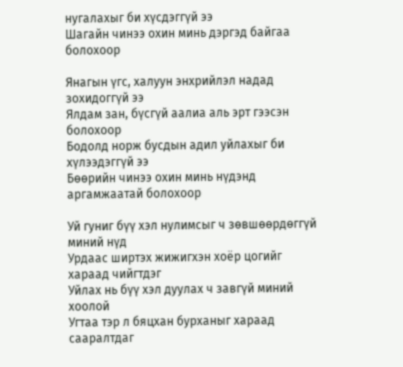нугалахыг би хүсдэггүй ээ
Шагайн чинээ охин минь дэргэд байгаа болохоор

Янагын үгс, халуун энхрийлэл надад зохидоггүй ээ
Ялдам зан, бүсгүй аалиа аль эрт гээсэн болохоор
Бодолд норж бусдын адил уйлахыг би хүлээдэггүй ээ
Бөөрийн чинээ охин минь нүдэнд аргамжаатай болохоор

Уй гуниг бүү хэл нулимсыг ч зөвшөөрдөггүй миний нүд
Урдаас ширтэх жижигхэн хоёр цогийг хараад чийгтдэг
Уйлах нь бүү хэл дуулах ч завгүй миний хоолой
Угтаа тэр л бяцхан бурханыг хараад сааралтдаг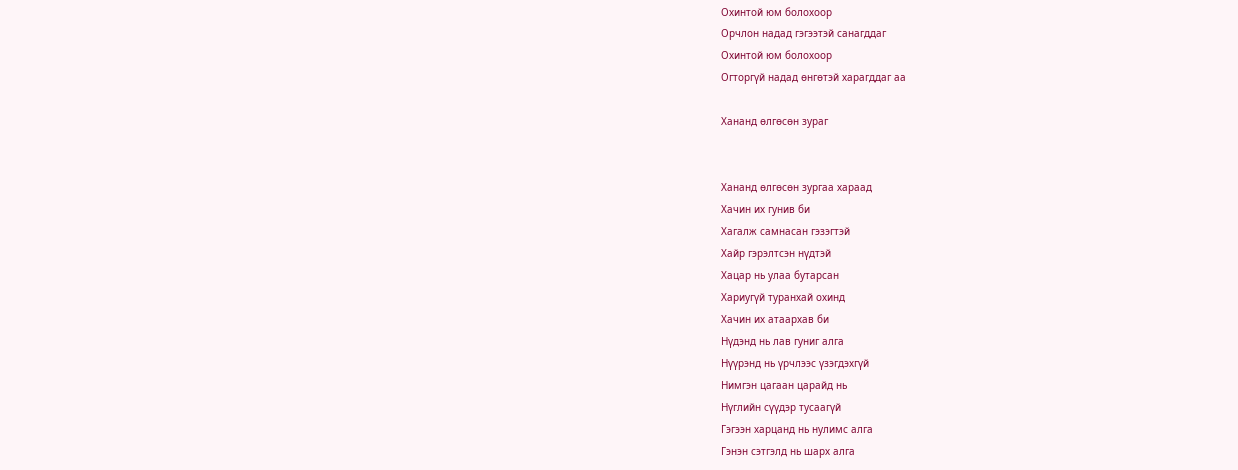Охинтой юм болохоор
Орчлон надад гэгээтэй санагддаг
Охинтой юм болохоор
Огторгүй надад өнгөтэй харагддаг аа

Хананд өлгөсөн зураг


Хананд өлгөсөн зургаа хараад
Хачин их гунив би
Хагалж самнасан гэзэгтэй
Хайр гэрэлтсэн нүдтэй
Хацар нь улаа бутарсан
Хариугүй туранхай охинд
Хачин их атаархав би
Нүдэнд нь лав гуниг алга
Нүүрэнд нь үрчлээс үзэгдэхгүй
Нимгэн цагаан царайд нь
Нүглийн сүүдэр тусаагүй
Гэгээн харцанд нь нулимс алга
Гэнэн сэтгэлд нь шарх алга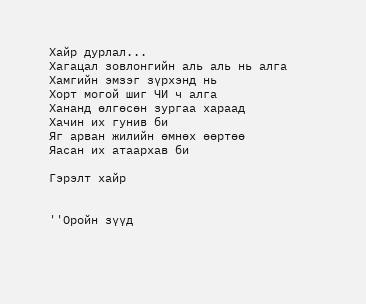Хайр дурлал...
Хагацал зовлонгийн аль аль нь алга
Хамгийн эмзэг зүрхэнд нь
Хорт могой шиг ЧИ ч алга
Хананд өлгөсөн зургаа хараад
Хачин их гунив би
Яг арван жилийн өмнөх өөртөө
Яасан их атаархав би

Гэрэлт хайр


''Оройн зүүд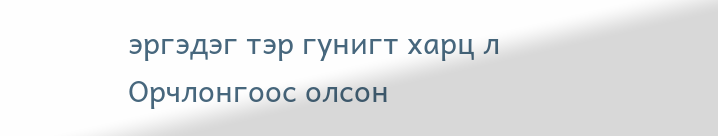эргэдэг тэр гунигт харц л
Орчлонгоос олсон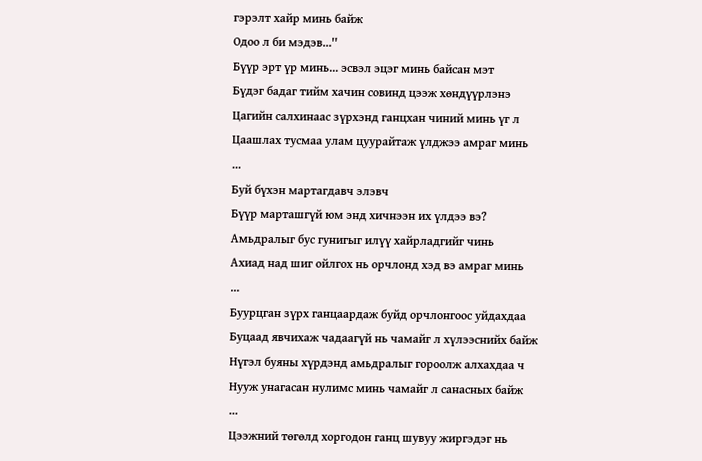гэрэлт хайр минь байж
Одоо л би мэдэв...''
Бүүр эрт үр минь... эсвэл эцэг минь байсан мэт
Бүдэг бадаг тийм хачин совинд цээж хөндүүрлэнэ
Цагийн салхинаас зүрхэнд ганцхан чиний минь үг л
Цаашлах тусмаа улам цуурайтаж үлджээ амраг минь
...
Буй бүхэн мартагдавч элэвч
Бүүр марташгүй юм энд хичнээн их үлдээ вэ?
Амьдралыг бус гунигыг илүү хайрладгийг чинь
Ахиад над шиг ойлгох нь орчлонд хэд вэ амраг минь
...
Буурцган зүрх ганцаардаж буйд орчлонгоос уйдахдаа
Буцаад явчихаж чадаагүй нь чамайг л хүлээснийх байж
Нүгэл буяны хүрдэнд амьдралыг гороолж алхахдаа ч
Нууж унагасан нулимс минь чамайг л санасных байж
...
Цээжний төгөлд хоргодон ганц шувуу жиргэдэг нь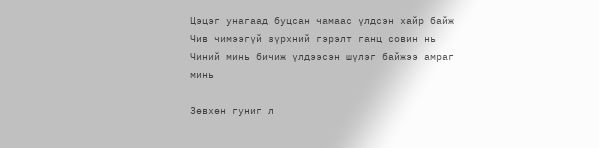Цэцэг унагаад буцсан чамаас үлдсэн хайр байж
Чив чимээгүй зүрхний гэрэлт ганц совин нь
Чиний минь бичиж үлдээсэн шүлэг байжээ амраг минь

Зөвхөн гуниг л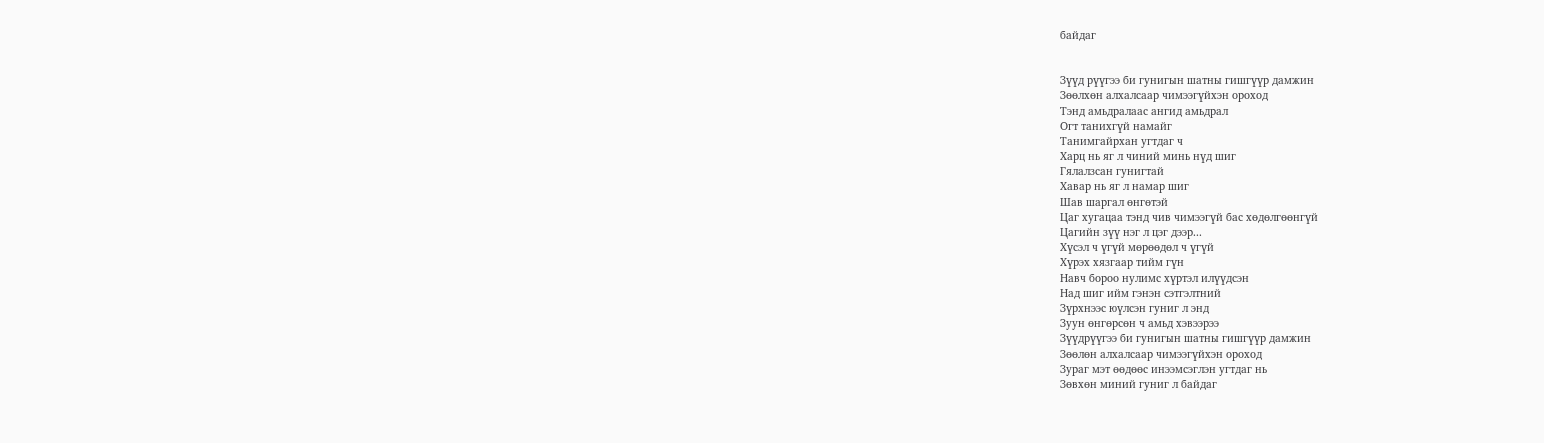байдаг


Зүүд рүүгээ би гунигын шатны гишгүүр дамжин
Зөөлхөн алхалсаар чимээгүйхэн ороход
Тэнд амьдралаас ангид амьдрал
Огт танихгүй намайг
Танимгайрхан угтдаг ч
Харц нь яг л чиний минь нүд шиг
Гялалзсан гунигтай
Хавар нь яг л намар шиг
Шав шаргал өнгөтэй
Цаг хугацаа тэнд чив чимээгүй бас хөдөлгөөнгүй
Цагийн зүү нэг л цэг дээр...
Хүсэл ч үгүй мөрөөдөл ч үгүй
Хүрэх хязгаар тийм гүн
Навч бороо нулимс хүртэл илүүдсэн
Над шиг ийм гэнэн сэтгэлтний
Зүрхнээс юүлсэн гуниг л энд
Зуун өнгөрсөн ч амьд хэвээрээ
Зүүдрүүгээ би гунигын шатны гишгүүр дамжин
Зөөлөн алхалсаар чимээгүйхэн ороход
Зураг мэт өөдөөс инээмсэглэн угтдаг нь
Зөвхөн миний гуниг л байдаг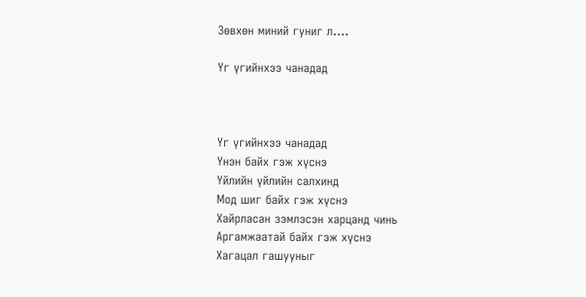Зөвхөн миний гуниг л....

Үг үгийнхээ чанадад



Үг үгийнхээ чанадад
Үнэн байх гэж хүснэ
Үйлийн үйлийн салхинд
Мод шиг байх гэж хүснэ
Хайрласан зэмлэсэн харцанд чинь
Аргамжаатай байх гэж хүснэ
Хагацал гашууныг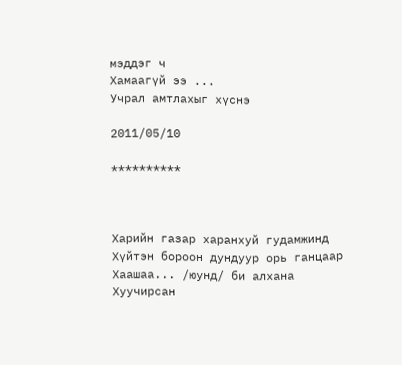мэддэг ч
Хамаагүй ээ ...
Учрал амтлахыг хүснэ

2011/05/10

**********



Харийн газар харанхуй гудамжинд
Хүйтэн бороон дундуур орь ганцаар
Хаашаа... /юунд/ би алхана
Хуучирсан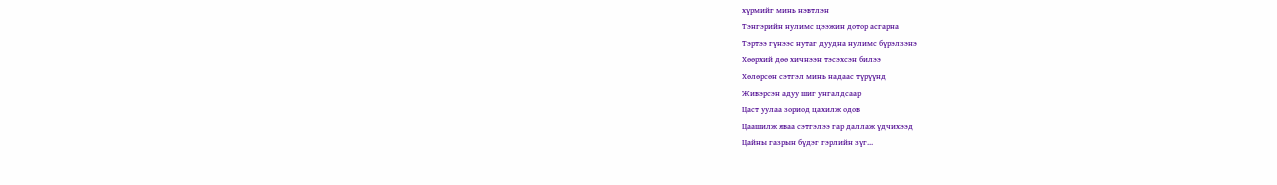хүрмийг минь нэвтлэн
Тэнгэрийн нулимс цээжин дотор асгарна
Тэртээ гүнээс нутаг дуудна нулимс бүрэлзэнэ
Хөөрхий дөө хичнээн тэсэхсэн билээ
Хөлөрсөн сэтгэл минь надаас түрүүнд
Живэрсэн адуу шиг унгалдсаар
Цаст уулаа зориод цахилж одов
Цаашилж яваа сэтгэлээ гар даллаж үдчихээд
Цайны газрын бүдэг гэрлийн зүг...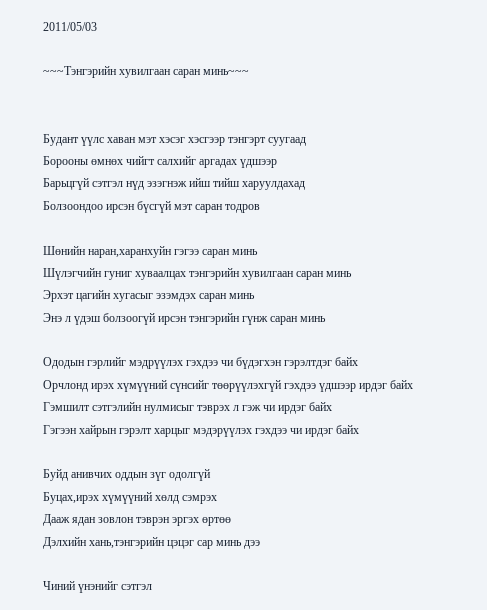2011/05/03

~~~Тэнгэрийн хувилгаан саран минь~~~


Будант үүлс хаван мэт хэсэг хэсгээр тэнгэрт суугаад
Борооны өмнөх чийгт салхийг аргадах үдшээр
Барьцгүй сэтгэл нүд эзэгнэж ийш тийш харуулдахад
Болзоондоо ирсэн бүсгүй мэт саран тодров

Шөнийн наран,харанхуйн гэгээ саран минь
Шүлэгчийн гуниг хуваалцах тэнгэрийн хувилгаан саран минь
Эрхэт цагийн хугасыг эзэмдэх саран минь
Энэ л үдэш болзоогүй ирсэн тэнгэрийн гүнж саран минь

Ододын гэрлийг мэдрүүлэх гэхдээ чи бүдэгхэн гэрэлтдэг байх
Орчлонд ирэх хүмүүний сүнсийг төөрүүлэхгүй гэхдээ үдшээр ирдэг байх
Гэмшилт сэтгэлийн нулмисыг тэврэх л гэж чи ирдэг байх
Гэгээн хайрын гэрэлт харцыг мэдэрүүлэх гэхдээ чи ирдэг байх

Буйд анивчих оддын зүг одолгүй
Буцах,ирэх хүмүүний хөлд сэмрэх
Дааж ядан зовлон тэврэн эргэх өртөө
Дэлхийн хань,тэнгэрийн цэцэг сар минь дээ

Чиний үнэнийг сэтгэл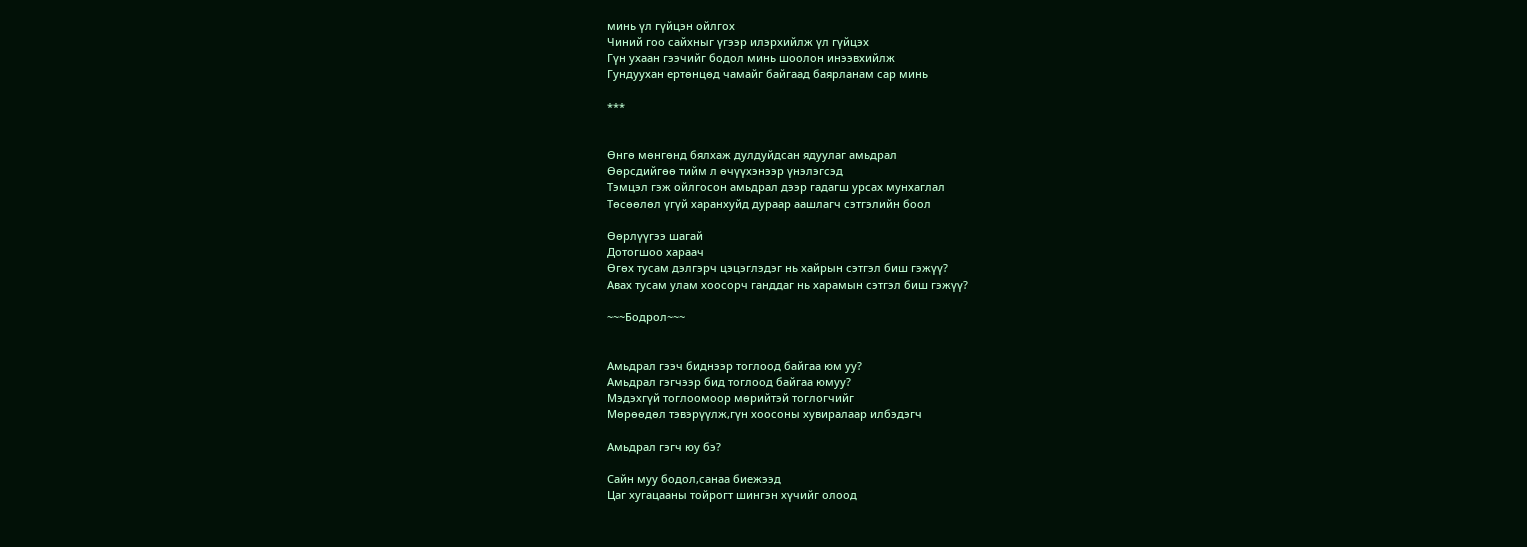минь үл гүйцэн ойлгох
Чиний гоо сайхныг үгээр илэрхийлж үл гүйцэх
Гүн ухаан гээчийг бодол минь шоолон инээвхийлж
Гундуухан ертөнцөд чамайг байгаад баярлaнам сар минь

***


Өнгө мөнгөнд бялхаж дулдуйдсан ядуулаг амьдрал
Өөрсдийгөө тийм л өчүүхэнээр үнэлэгсэд
Тэмцэл гэж ойлгосон амьдрал дээр гадагш урсах мунхаглал
Төсөөлөл үгүй харанхуйд дураар аашлагч сэтгэлийн боол

Өөрлүүгээ шагай
Дотогшоо хараач
Өгөх тусам дэлгэрч цэцэглэдэг нь хайрын сэтгэл биш гэжүү?
Авах тусам улам хоосорч ганддаг нь харамын сэтгэл биш гэжүү?

~~~Бодрол~~~


Амьдрал гээч биднээр тоглоод байгаа юм уу?
Амьдрал гэгчээр бид тоглоод байгаа юмуу?
Мэдэхгүй тоглоомоор мөрийтэй тоглогчийг
Мөрөөдөл тэвэрүүлж,гүн хоосоны хувиралаар илбэдэгч

Амьдрал гэгч юу бэ?

Сайн муу бодол,санаа биежээд
Цаг хугацааны тойрогт шингэн хүчийг олоод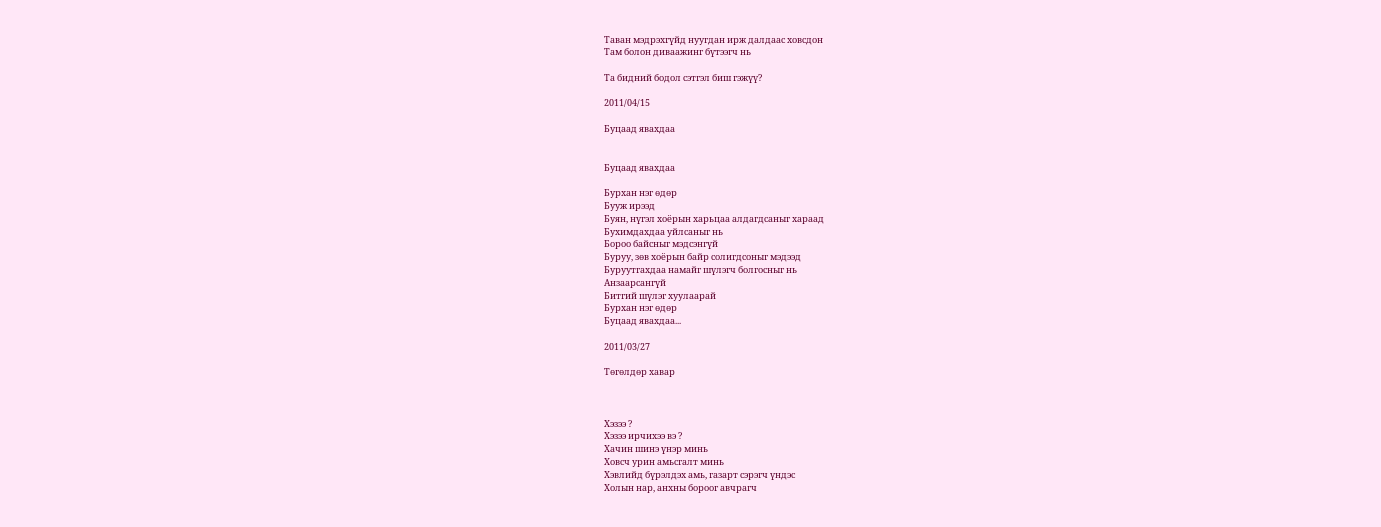Таван мэдрэхгүйд нуугдан ирж далдаас ховсдон
Там болон диваажинг бүтээгч нь

Та бидний бодол сэтгэл биш гэжүү?

2011/04/15

Буцаад явахдаа


Буцаад явахдаа

Бурхан нэг өдөр
Бууж ирээд
Буян, нүгэл хоёрын харьцаа алдагдсаныг хараад
Бухимдахдаа уйлсаныг нь
Бороо байсныг мэдсэнгүй
Буруу, зөв хоёрын байр солигдсоныг мэдээд
Буруутгахдаа намайг шүлэгч болгосныг нь
Анзаарсангүй
Битгий шүлэг хуулаарай
Бурхан нэг өдөр
Буцаад явахдаа...

2011/03/27

Төгөлдөр хавар



Хэзээ ?
Хэзээ ирчихээ вэ ?
Хачин шинэ үнэр минь
Ховсч урин амьсгалт минь
Хэвлийд бүрэлдэх амь, газарт сэрэгч үндэс
Холын нар, анхны бороог авчрагч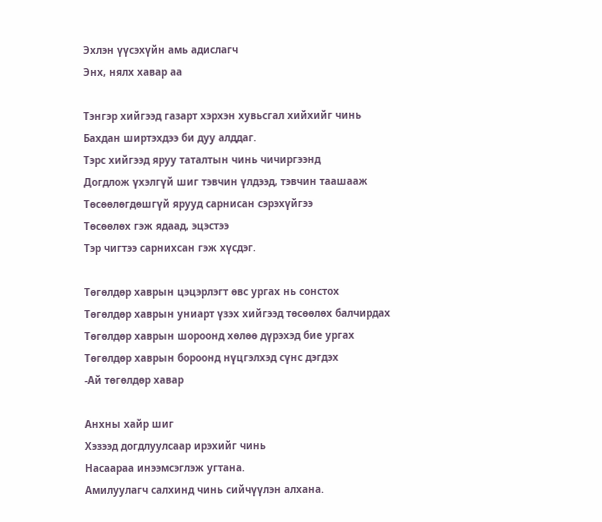Эхлэн үүсэхүйн амь адислагч
Энх, нялх хавар аа

Тэнгэр хийгээд газарт хэрхэн хувьсгал хийхийг чинь
Бахдан ширтэхдээ би дуу алддаг.
Тэрс хийгээд яруу таталтын чинь чичиргээнд
Догдлож үхэлгүй шиг тэвчин үлдээд, тэвчин таашааж
Төсөөлөгдөшгүй ярууд сарнисан сэрэхүйгээ
Төсөөлөх гэж ядаад, эцэстээ
Тэр чигтээ сарнихсан гэж хүсдэг.

Төгөлдөр хаврын цэцэрлэгт өвс ургах нь сонстох
Төгөлдөр хаврын униарт үзэх хийгээд төсөөлөх балчирдах
Төгөлдөр хаврын шороонд хөлөө дүрэхэд биe ургах
Төгөлдөр хаврын бороонд нүцгэлхэд сүнс дэгдэх
-Ай төгөлдөр хавар

Анхны хайр шиг
Хэзээд догдлуулсаар ирэхийг чинь
Насаараа инээмсэглэж угтана.
Амилуулагч салхинд чинь сийчүүлэн алхана.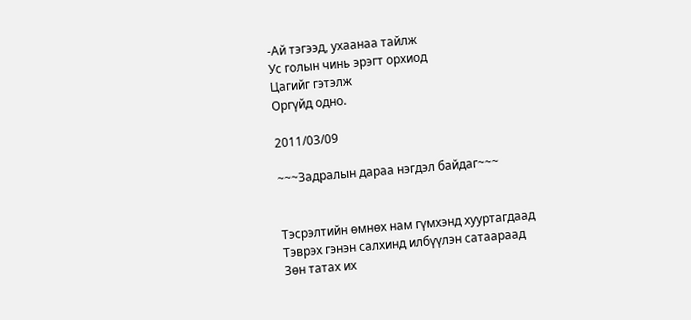-Ай тэгээд, ухаанаа тайлж
Ус голын чинь эрэгт орхиод
Цагийг гэтэлж
Оргүйд одно.

2011/03/09

~~~Задралын дараа нэгдэл байдаг~~~


Тэсрэлтийн өмнөх нам гүмхэнд хууртагдаад
Тэврэх гэнэн салхинд илбүүлэн сатаараад
Зөн татах их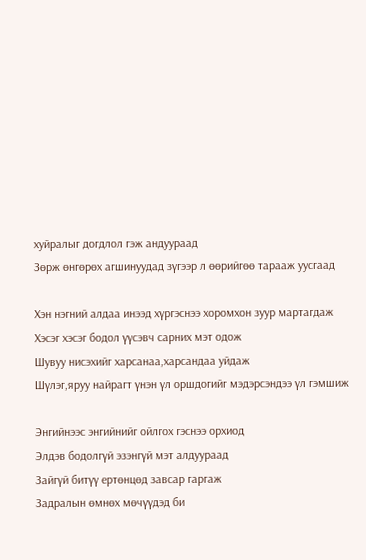хуйралыг догдлол гэж андуураад
Зөрж өнгөрөх агшинуудад зүгээр л өөрийгөө тарааж уусгаад

Хэн нэгний алдаа инээд хүргэснээ хоромхон зуур мартагдаж
Хэсэг хэсэг бодол үүсэвч сарних мэт одож
Шувуу нисэхийг харсанаа,харсандаа уйдаж
Шүлэг,яруу найрагт үнэн үл оршдогийг мэдэрсэндээ үл гэмшиж

Энгийнээс энгийнийг ойлгох гэснээ орхиод
Элдэв бодолгүй эзэнгүй мэт алдуураад
Зайгүй битүү ертөнцөд завсар гаргаж
Задралын өмнөх мөчүүдэд би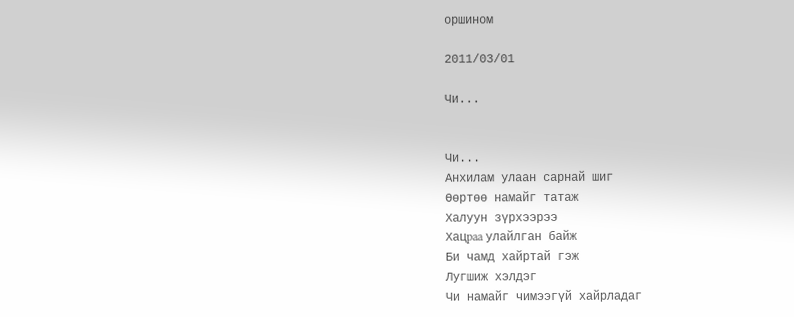оршином

2011/03/01

Чи...


Чи...
Анхилам улаан сарнай шиг
Өөртөө намайг татаж
Халуун зүрхээрээ
Xaцpaa улайлган байж
Би чамд хайртай гэж
Лугшиж хэлдэг
Чи намайг чимээгүй хайрладаг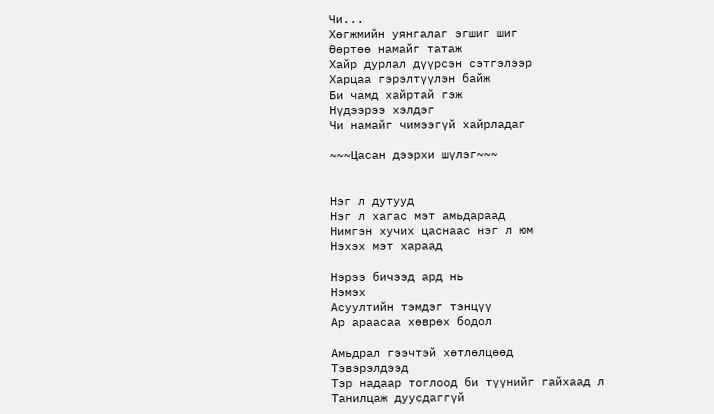Чи...
Хөгжмийн уянгалаг эгшиг шиг
Өөртөө намайг татаж
Хайр дурлал дүүрсэн сэтгэлээр
Харцаа гэрэлтүүлэн байж
Би чамд хайртай гэж
Нүдээрээ хэлдэг
Чи намайг чимээгүй хайрладаг

~~~Цасан дээрхи шүлэг~~~


Нэг л дутууд
Нэг л хагас мэт амьдараад
Нимгэн хучих цаснаас нэг л юм
Нэхэх мэт хараад

Нэрээ бичээд ард нь
Нэмэх
Асуултийн тэмдэг тэнцүү
Ар араасаа хөврөх бодол

Амьдрал гээчтэй хөтлөлцөөд
Тэвэрэлдээд
Тэр надаар тоглоод би түүнийг гайхаад л
Танилцаж дуусдаггүй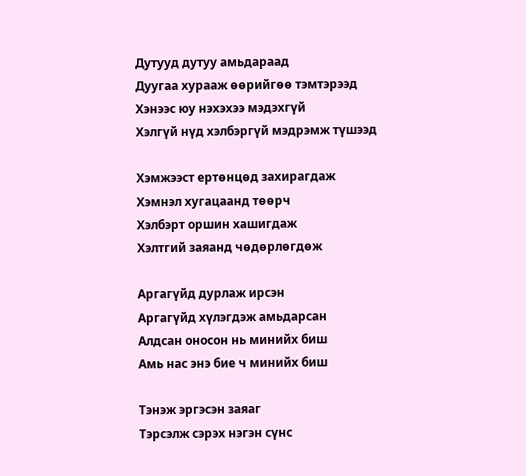Дутууд дутуу амьдараад
Дуугаа хурааж өөрийгөө тэмтэрээд
Хэнээс юу нэхэхээ мэдэхгүй
Хэлгүй нүд хэлбэргүй мэдрэмж түшээд

Хэмжээст ертөнцөд захирагдаж
Хэмнэл хугацаанд төөрч
Хэлбэрт оршин хашигдаж
Хэлтгий заяанд чөдөрлөгдөж

Аргагүйд дурлаж ирсэн
Аргагүйд хүлэгдэж амьдарсан
Алдсан оносон нь минийх биш
Амь нас энэ бие ч минийх биш

Тэнэж эргэсэн заяаг
Тэрсэлж сэрэх нэгэн сүнс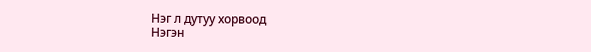Нэг л дутуу хорвоод
Нэгэн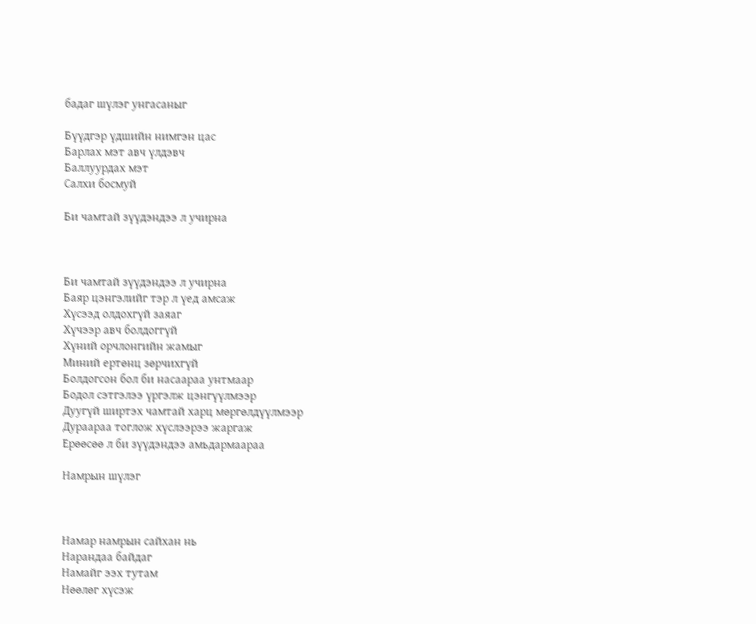бадаг шүлэг унгасаныг

Бүүдгэр үдшийн нимгэн цас
Барлах мэт авч үлдэвч
Баллуурдах мэт
Салхи босмуй

Би чамтай зүүдэндээ л учирна



Би чамтай зүүдэндээ л учирна
Баяр цэнгэлийг тэр л үед амсаж
Хүсээд олдохгүй заяаг
Хүчээр авч болдоггүй
Хүний орчлонгийн жамыг
Миний ертөнц зөрчихгүй
Болдогсон бол би насаараа унтмаар
Бодол сэтгэлээ үргэлж цэнгүүлмээр
Дуугүй ширтэх чамтай харц мөргөлдүүлмээр
Дураараа тоглож хүслээрээ жаргаж
Ерөөсөө л би зүүдэндээ амьдармаараа

Намрын шүлэг



Намар намрын сайхан нь
Нарандаа байдаг
Намайг ээх тутам
Нөөлөг хүсэж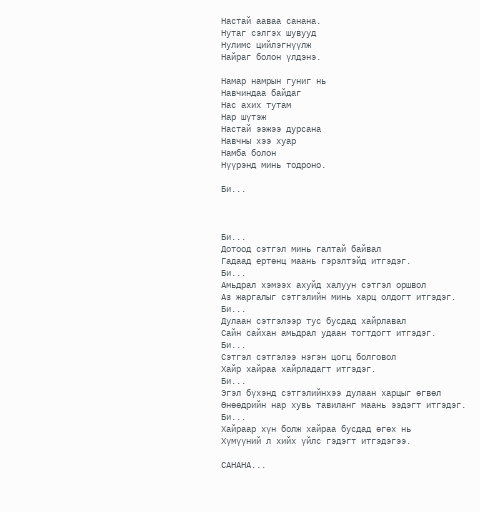Настай ааваа санана.
Нутаг сэлгэх шувууд
Нулимс цийлэгнүүлж
Найраг болон үлдэнэ.

Намар намрын гуниг нь
Навчиндаа байдаг
Нас ахих тутам
Нар шүтэж
Настай ээжээ дурсана
Навчны хээ хуар
Намба болон
Нүүрэнд минь тодроно.

Би...



Би...
Дотоод сэтгэл минь галтай байвал
Гадаад ертөнц маань гэрэлтэйд итгэдэг.
Би...
Амьдрал хэмээх ахуйд халуун сэтгэл оршвол
Аз жаргалыг сэтгэлийн минь харц олдогт итгэдэг.
Би...
Дулаан сэтгэлээр тус бусдад хайрлавал
Сайн сайхан амьдрал удаан тогтдогт итгэдэг.
Би...
Сэтгэл сэтгэлээ нэгэн цогц болговол
Хайр хайраа хайрладагт итгэдэг.
Би...
Эгэл бүхэнд сэтгэлийнхээ дулаан харцыг өгвөл
Өнөөдрийн нар хувь тaвилaнг маань ээдэгт итгэдэг.
Би...
Хайраар хүн болж хайраа бусдад өгөх нь
Хүмүүний л хийх үйлс гэдэгт итгэдэгээ.

САНАНА...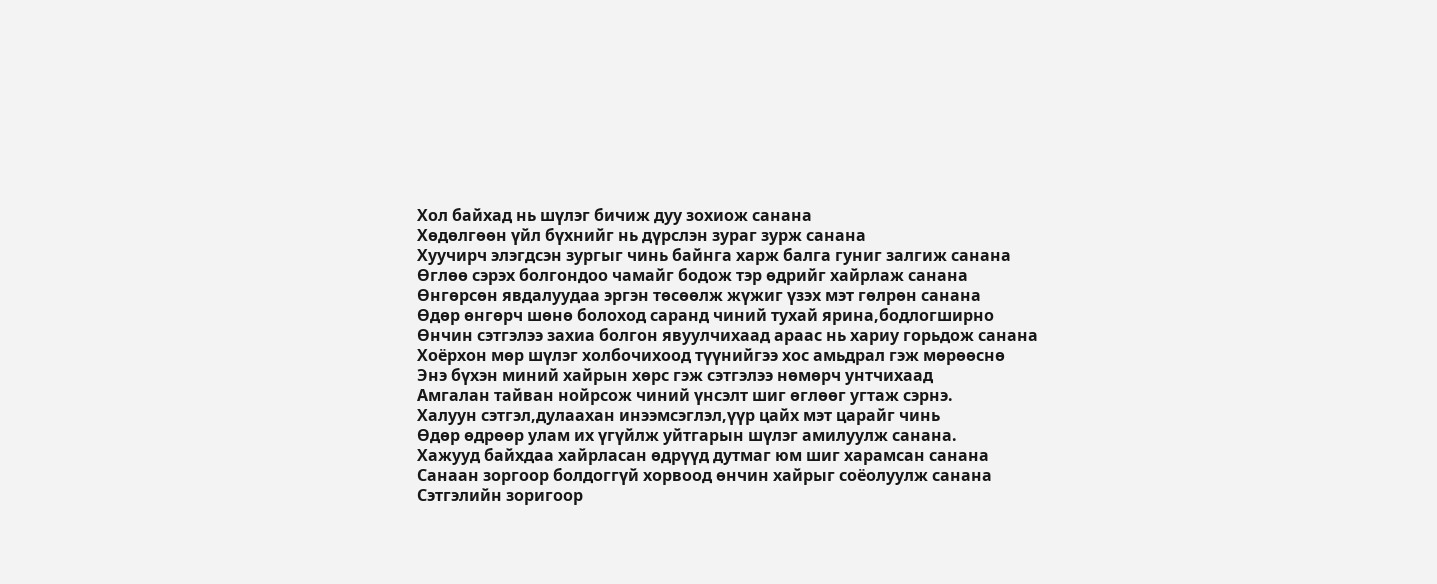Хол байхад нь шүлэг бичиж дуу зохиож санана
Хөдөлгөөн үйл бүхнийг нь дүрслэн зураг зурж санана
Хуучирч элэгдсэн зургыг чинь байнга харж балга гуниг залгиж санана
Өглөө сэрэх болгондоо чамайг бодож тэр өдрийг хайрлаж санана
Өнгөрсөн явдалуудаа эргэн төсөөлж жүжиг үзэх мэт гөлрөн санана
Өдөр өнгөрч шөнө болоход саранд чиний тухай ярина,бодлогширно
Өнчин сэтгэлээ захиа болгон явуулчихаад араас нь хариу горьдож санана
Хоёрхон мөр шүлэг холбочихоод түүнийгээ хос амьдрал гэж мөрөөснө
Энэ бүхэн миний хайрын хөрс гэж сэтгэлээ нөмөрч унтчихаад
Амгалан тайван нойрсож чиний үнсэлт шиг өглөөг угтаж сэрнэ.
Халуун сэтгэл,дулаахан инээмсэглэл,үүр цайх мэт царайг чинь
Өдөр өдрөөр улам их үгүйлж уйтгарын шүлэг амилуулж санана.
Хажууд байхдаа хайрласан өдрүүд дутмаг юм шиг харамсан санана
Санаан зоргоор болдоггүй хорвоод өнчин хайрыг соёолуулж санана
Сэтгэлийн зоригоор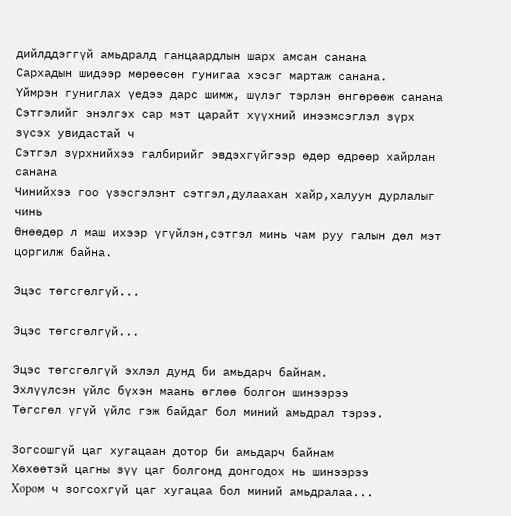дийлддэггүй амьдралд ганцаардлын шарх амсан санана
Сархадын шидээр мөрөөсөн гунигаа хэсэг мартаж санана.
Үймрэн гуниглах үедээ дарс шимж, шүлэг тэрлэн өнгөрөөж санана
Сэтгэлийг энэлгэх сар мэт царайт хүүхний инээмсэглэл зүрх зүсэх увидастай ч
Сэтгэл зүрхнийхээ галбирийг эвдэхгүйгээр өдөр өдрөөр хайрлан санана
Чинийхээ гоо үзэсгэлэнт сэтгэл,дулаахан хайр,халуун дурлалыг чинь
Өнөөдөр л маш ихээр үгүйлэн,сэтгэл минь чам руу галын дөл мэт цоргилж байна.

Эцэс төгсгөлгүй...

Эцэс төгсгөлгүй...

Эцэс төгсгөлгүй эхлэл дунд би амьдарч байнам.
Эхлүүлсэн үйлс бүxэн маань өглөө болгон шинээрээ
Төгсгөл үгүй үйлс гэж байдаг бол миний амьдрал тэрээ.

Зогсошгүй цаг хугацаан дотор би амьдарч байнам
Хөхөөтэй цагны зүү цаг болгонд донгодох нь шинээрээ
Xopoм ч зогсохгүй цаг хугацаа бол миний амьдралaa...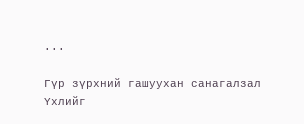...

Гүр зүрхний гашуухан санагалзал
Үхлийг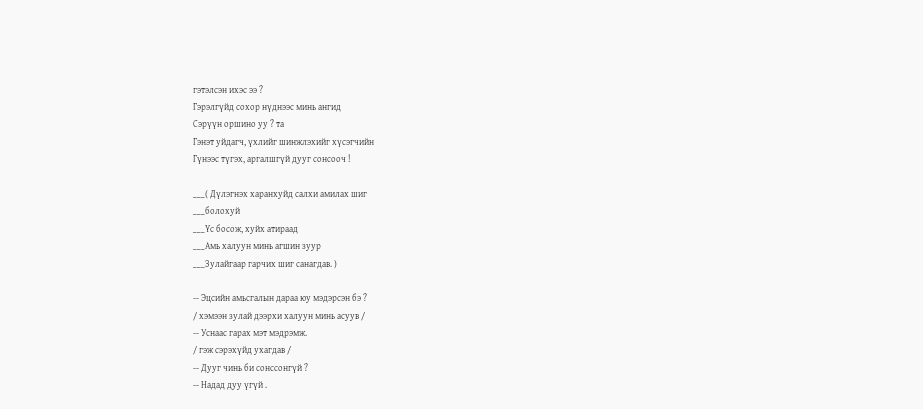гэтэлсэн ихэс ээ ?
Гэрэлгүйд сохор нүднээс минь ангид
Сэрүүн оршино уу ? та
Гэнэт уйдагч, үхлийг шинжлэхийг хүсэгчийн
Гүнээс түгэх, аргалшгүй дууг сонсооч !

___( Дүлэгнэх харанхуйд салхи амилах шиг
___болохуй
___Үс босож, хуйх атираад
___Амь халуун минь агшин зуур
___Зулайгаар гарчих шиг санагдав. )

-- Эцсийн амьсгалын дараа юу мэдэрсэн бэ ?
/ хэмээн зулай дээрхи халуун минь асуув /
-- Уснаас гарах мэт мэдрэмж.
/ гэж сэрэхүйд ухагдав /
-- Дууг чинь би сонссонгүй ?
-- Надад дуу үгүй .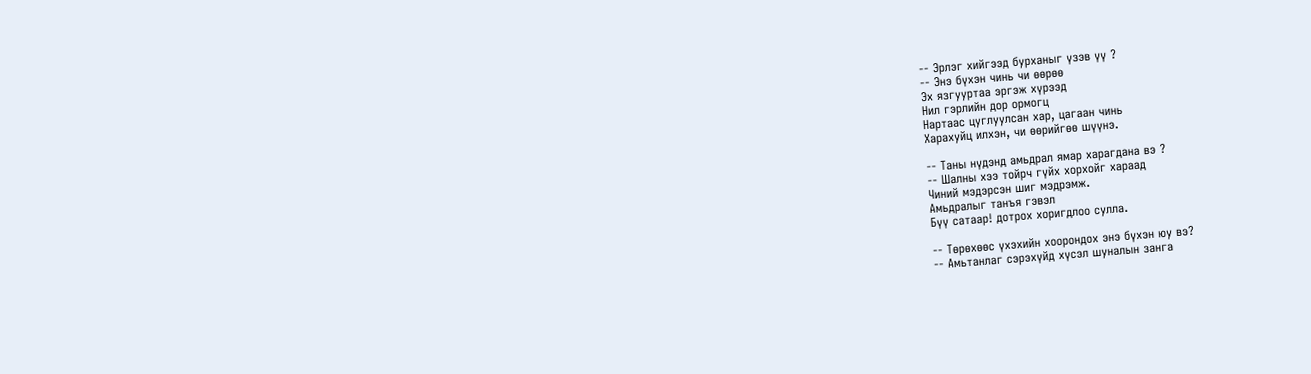-- Эрлэг хийгээд бурханыг үзэв үү ?
-- Энэ бүхэн чинь чи өөрөө
Эх язгууртаа эргэж хүрээд
Нил гэрлийн дор ормогц
Нартаас цуглуулсан хар, цагаан чинь
Харахуйц илхэн, чи өөрийгөө шүүнэ.

-- Таны нүдэнд амьдрал ямар харагдана вэ ?
-- Шалны хээ тойрч гүйх хорхойг хараад
Чиний мэдэрсэн шиг мэдрэмж.
Амьдралыг танъя гэвэл
Бүү сатаар! дотрох хоригдлоо сулла.

-- Төрөхөөс үхэхийн хоорондох энэ бүхэн юу вэ?
-- Амьтанлаг сэрэхүйд хүсэл шуналын занга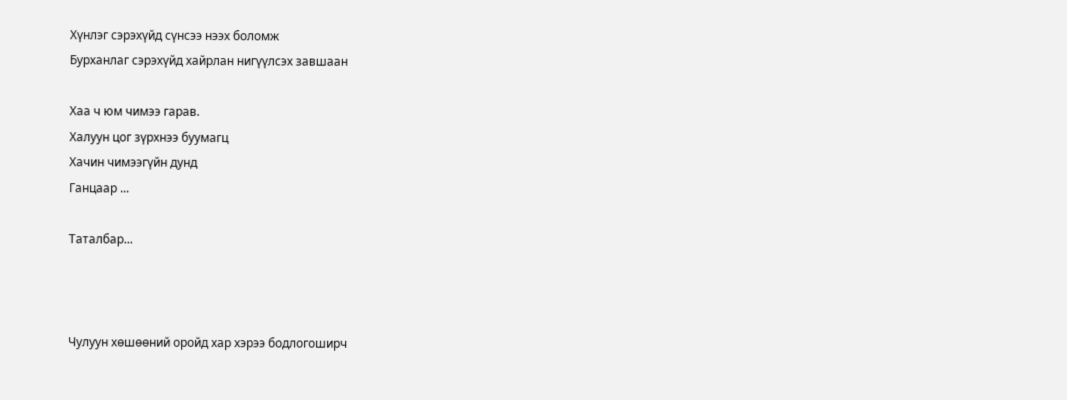Хүнлэг сэрэхүйд сүнсээ нээх боломж
Бурханлаг сэрэхүйд хайрлан нигүүлсэх завшаан

Хаа ч юм чимээ гарав.
Халуун цог зүрхнээ буумагц
Хачин чимээгүйн дунд
Ганцаар ...

Таталбар...



Чулуун хөшөөний оройд хар хэрээ бодлогоширч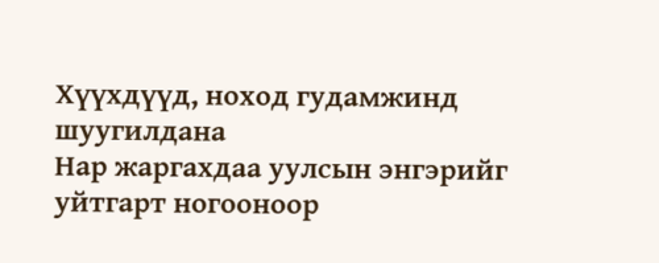Хүүхдүүд, ноход гудамжинд шуугилдана
Нар жаргахдаа уулсын энгэрийг уйтгарт ногооноор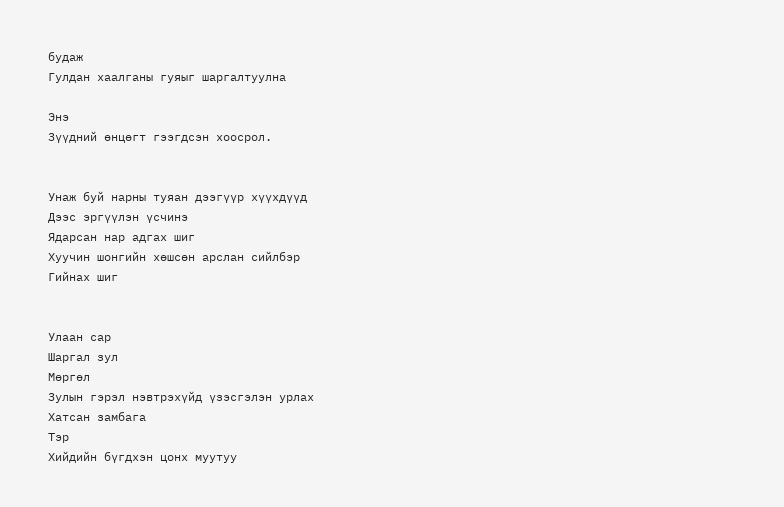будаж
Гулдан хаалганы гуяыг шаргалтуулна

Энэ
Зүүдний өнцөгт гээгдсэн хоосрол.


Унаж буй нарны туяан дээгүүр хүүхдүүд
Дээс эргүүлэн үсчинэ
Ядарсан нар адгах шиг
Хуучин шонгийн хөшсөн арслан сийлбэр
Гийнах шиг


Улаан сар
Шаргал зул
Мөргөл
Зулын гэрэл нэвтрэхүйд үзэсгэлэн урлах
Хатсан замбага
Тэр
Хийдийн бүгдхэн цонх муутуу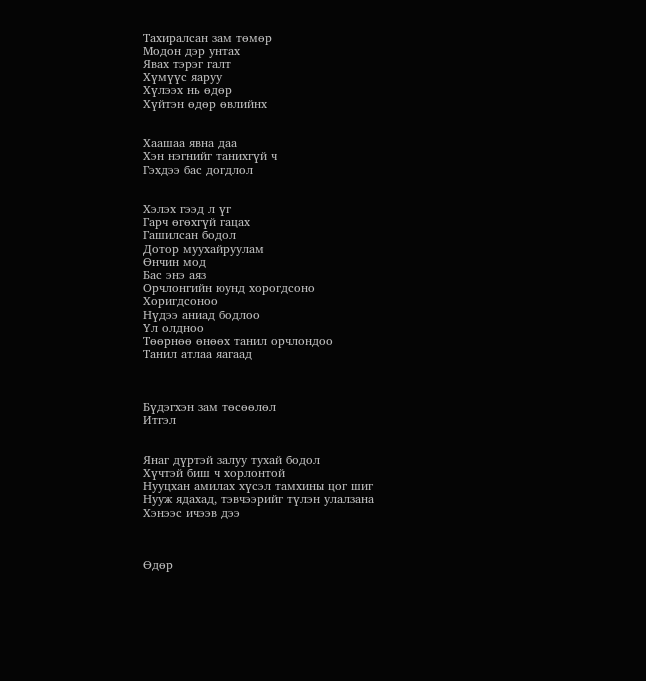Тахиралсан зам төмөр
Модон дэр унтах
Явах тэрэг галт
Хүмүүс яаруу
Хүлээх нь өдөр
Хүйтэн өдөр өвлийнх


Хаашаа явна даа
Хэн нэгнийг танихгүй ч
Гэхдээ бас догдлол


Хэлэх гээд л үг
Гарч өгөхгүй гацах
Гашилсан бодол
Дотор муухайруулам
Өнчин мод
Бас энэ аяз
Орчлонгийн юунд хорогдсоно
Хоригдсоноо
Нүдээ аниад бодлоо
Үл олдноо
Төөрнөө өнөөх танил орчлондоо
Танил атлаа яагаад



Бүдэгхэн зам төсөөлөл
Итгэл


Янаг дүртэй залуу тухай бодол
Хүчтэй биш ч хорлонтой
Нууцхан амилах хүсэл тамхины цог шиг
Нууж ядахад, тэвчээрийг түлэн улалзана
Хэнээс ичээв дээ



Өдөр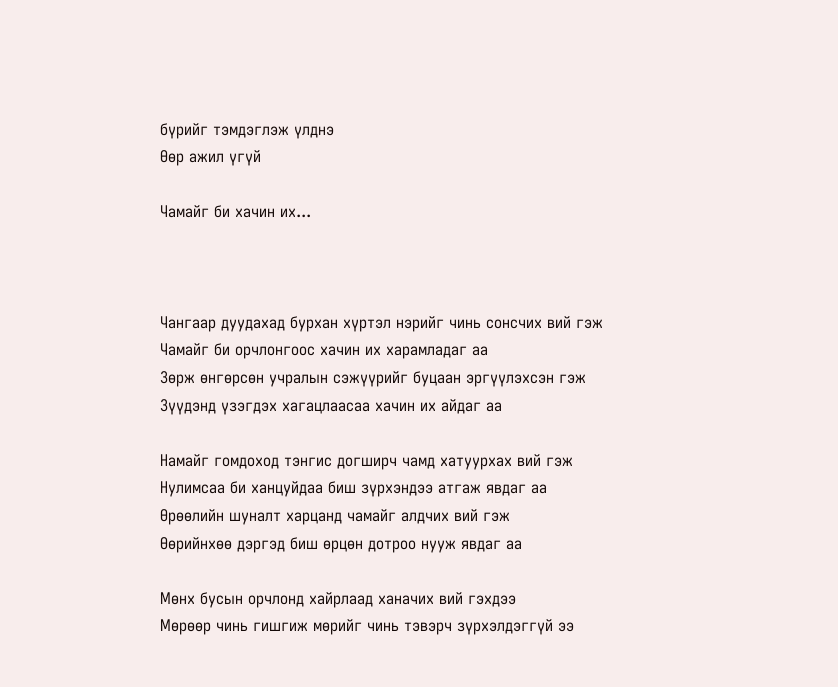бүрийг тэмдэглэж үлднэ
Өөр ажил үгүй

Чамайг би хачин их...



Чангаар дуудахад бурхан хүртэл нэрийг чинь сонсчих вий гэж
Чамайг би орчлонгоос хачин их харамладаг аа
Зөрж өнгөрсөн учралын сэжүүрийг буцаан эргүүлэхсэн гэж
Зүүдэнд үзэгдэх хагацлаасаа хачин их айдаг аа

Намайг гомдоход тэнгис догширч чамд хатуурхах вий гэж
Нулимсаа би ханцуйдаа биш зүрхэндээ атгаж явдаг аа
Өрөөлийн шуналт харцанд чамайг алдчих вий гэж
Өөрийнхөө дэргэд биш өрцөн дотроо нууж явдаг аа

Мөнх бусын орчлонд хайрлаад ханачих вий гэхдээ
Мөрөөр чинь гишгиж мөрийг чинь тэвэрч зүрхэлдэггүй ээ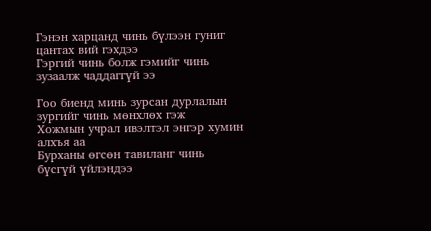Гэнэн харцанд чинь бүлээн гуниг цантах вий гэхдээ
Гэргий чинь болж гэмийг чинь зузаалж чаддаггүй ээ

Гоо биенд минь зурсан дурлалын зургийг чинь мөнхлөх гэж
Хожмын учрал ивэлтэл энгэр хумин алхъя аа
Бурханы өгсөн тавиланг чинь бүсгүй үйлэндээ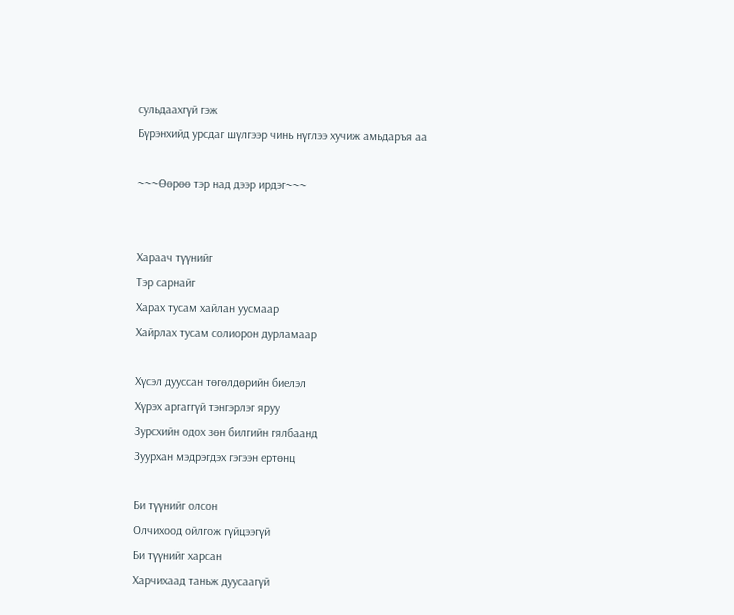сульдаахгүй гэж
Бүрэнхийд урсдаг шүлгээр чинь нүглээ хучиж амьдаръя аа

~~~Өөрөө тэр над дээр ирдэг~~~


Хараач түүнийг
Тэр сарнайг
Харах тусам хайлан уусмаар
Хайрлах тусам солиорон дурламаар

Хүсэл дууссан төгөлдөрийн биелэл
Хүрэх аргаггүй тэнгэрлэг яруу
Зурсхийн одох зөн билгийн гялбаанд
Зуурхан мэдрэгдэх гэгээн ертөнц

Би түүнийг олсон
Олчихоод ойлгож гүйцээгүй
Би түүнийг харсан
Харчихаад таньж дуусаагүй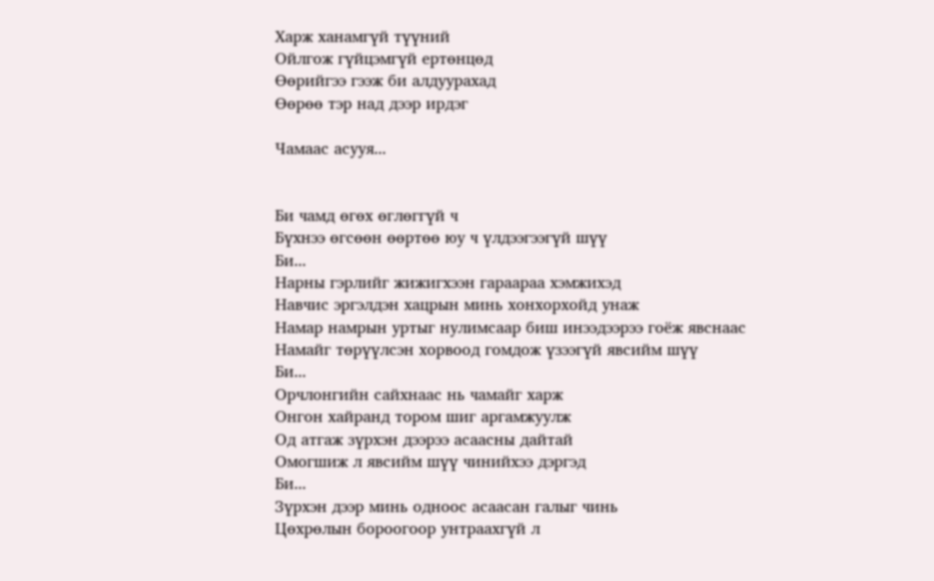Харж ханамгүй түүний
Ойлгож гүйцэмгүй ертөнцөд
Өөрийгээ гээж би алдуурахад
Өөрөө тэр над дээр ирдэг

Чамаас асууя...


Би чамд өгөх өглөггүй ч
Бүхнээ өгсөөн өөртөө юу ч үлдээгээгүй шүү
Би...
Нарны гэрлийг жижигхээн гараараа хэмжихэд
Навчис эргэлдэн хацрын минь хонхорхойд унаж
Намар намрын уртыг нулимсаар биш инээдээрээ гоёж явснаас
Намайг төрүүлсэн хорвоод гомдож үзээгүй явсийм шүү
Би...
Орчлонгийн сайхнаас нь чамайг харж
Онгон хайранд тором шиг аргамжуулж
Од атгаж зүрхэн дээрээ асаасны дайтай
Омогшиж л явсийм шүү чинийхээ дэргэд
Би...
Зүрхэн дээр минь одноос асаасан галыг чинь
Цөхрөлын бороогоор унтраахгүй л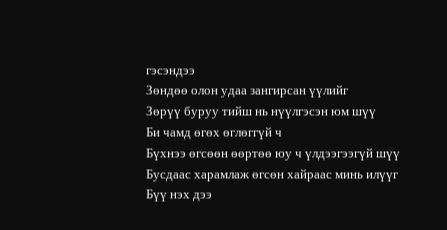гэсэндээ
Зөндөө олон удаа зангирсан үүлийг
Зөрүү буруу тийш нь нүүлгэсэн юм шүү
Би чамд өгөх өглөггүй ч
Бүхнээ өгсөөн өөртөө юу ч үлдээгээгүй шүү
Бусдаас харамлаж өгсөн хайраас минь илүүг
Бүү нэх дээ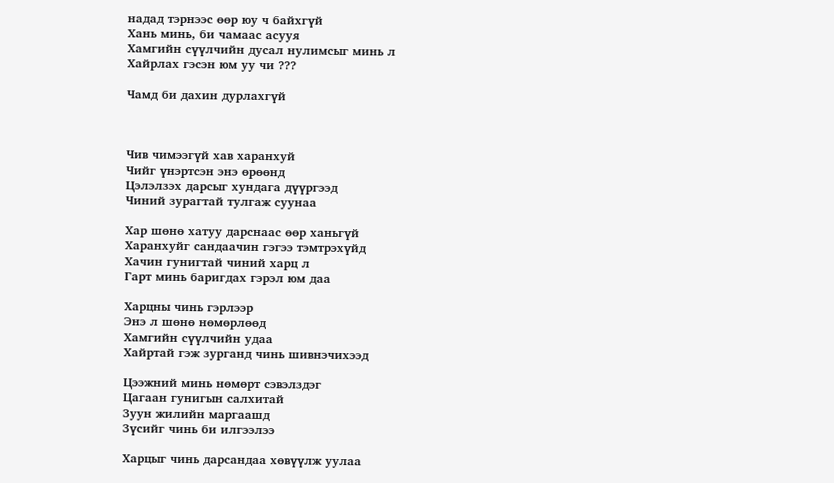надад тэрнээс өөр юу ч байхгүй
Хань минь, би чамаас асууя
Хамгийн сүүлчийн дусал нулимсыг минь л
Хайрлах гэсэн юм уу чи ???

Чамд би дахин дурлахгүй



Чив чимээгүй хав харанхуй
Чийг үнэртсэн энэ өрөөнд
Цэлэлзэх дарсыг хундага дүүргээд
Чиний зурагтай тулгаж суунаа

Хар шөнө хатуу дарснаас өөр ханьгүй
Харанхуйг сандаачин гэгээ тэмтрэхүйд
Хачин гунигтай чиний харц л
Гарт минь баригдах гэрэл юм даа

Харцны чинь гэрлээр
Энэ л шөнө нөмөрлөөд
Хамгийн сүүлчийн удаа
Хайртай гэж зурганд чинь шивнэчихээд

Цээжний минь нөмөрт сэвэлздэг
Цагаан гунигын салхитай
Зуун жилийн маргаашд
Зүсийг чинь би илгээлээ

Харцыг чинь дарсандаа хөвүүлж уулаа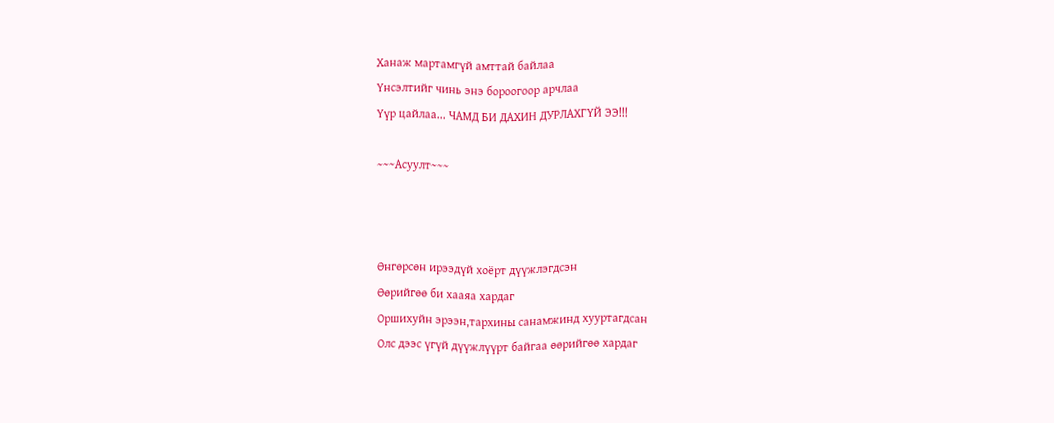Ханаж мартамгүй амттай байлаа
Үнсэлтийг чинь энэ бороогоор арчлаа
Үүр цайлаа... ЧАМД БИ ДАХИН ДУРЛАХГҮЙ ЭЭ!!!

~~~Асуулт~~~



Өнгөрсөн ирээдүй хоёрт дүүжлэгдсэн
Өөрийгөө би хааяа хардаг
Оршихуйн эрээн,тархины санамжинд хууртагдсан
Олс дээс үгүй дүүжлүүрт байгаа өөрийгөө хардаг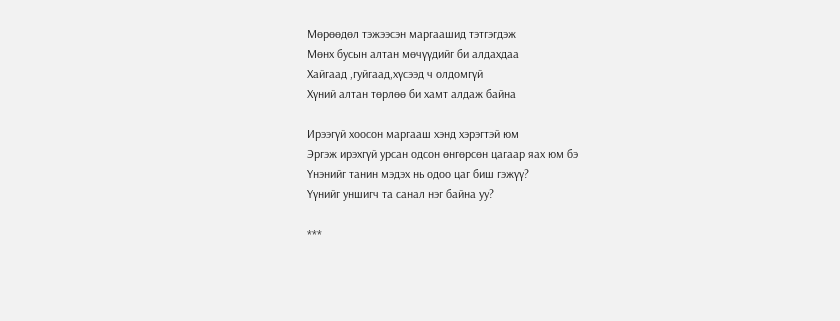Мөрөөдөл тэжээсэн маргаашид тэтгэгдэж
Мөнх бусын алтан мөчүүдийг би алдахдаа
Хайгаад ,гуйгаад,хүсээд ч олдомгүй
Хүний алтан төрлөө би хамт алдаж байна

Ирээгүй хоосон маргааш хэнд хэрэгтэй юм
Эргэж ирэхгүй урсан одсон өнгөрсөн цагаар яах юм бэ
Үнэнийг танин мэдэх нь одоо цаг биш гэжүү?
Үүнийг уншигч та санал нэг байна уу?

***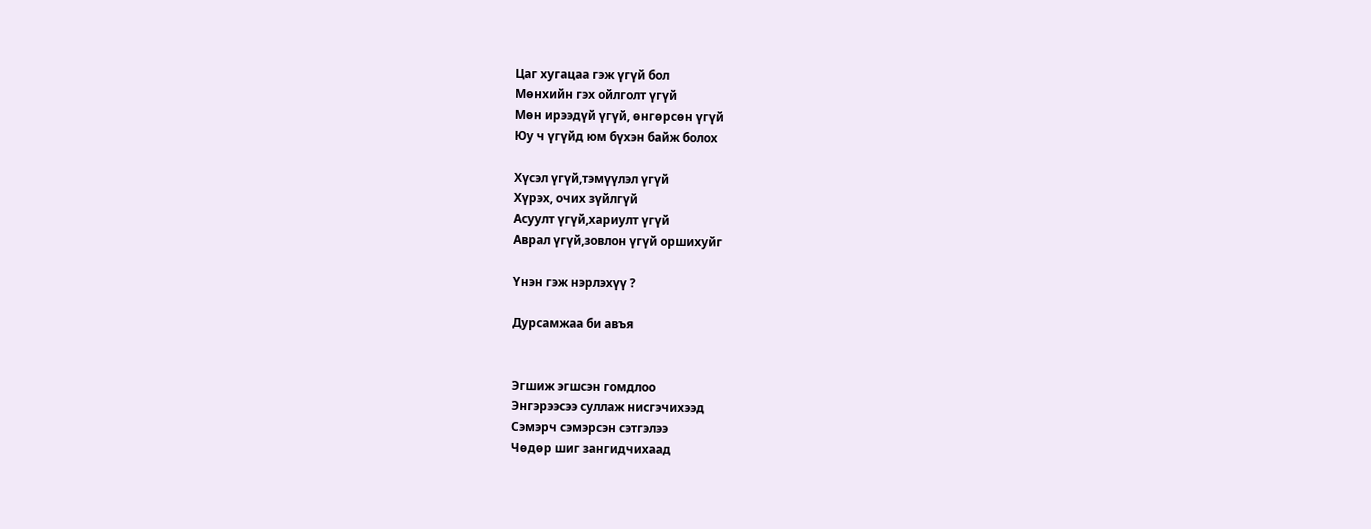Цаг хугацаа гэж үгүй бол
Мөнхийн гэх ойлголт үгүй
Мөн ирээдүй үгүй, өнгөрсөн үгүй
Юу ч үгүйд юм бүхэн байж болох

Хүсэл үгүй,тэмүүлэл үгүй
Xүрэх, очих зүйлгүй
Асуулт үгүй,xариулт үгүй
Аврал үгүй,зовлон үгүй оршихуйг

Үнэн гэж нэрлэхүү ?

Дурсамжаа би авъя


Эгшиж эгшсэн гомдлоо
Энгэрээсээ суллаж нисгэчихээд
Сэмэрч сэмэрсэн сэтгэлээ
Чөдөр шиг зангидчихаад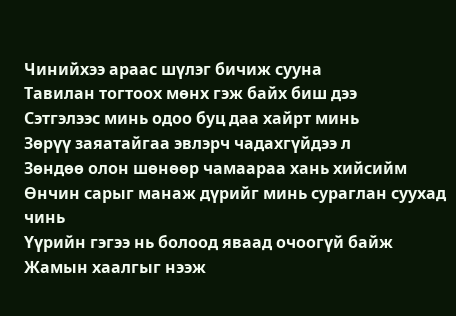Чинийхээ араас шүлэг бичиж сууна
Тавилан тогтоох мөнх гэж байх биш дээ
Сэтгэлээс минь одоо буц даа хайрт минь
Зөрүү заяатайгаа эвлэрч чадахгүйдээ л
Зөндөө олон шөнөөр чамаараа хань хийсийм
Өнчин сарыг манаж дүрийг минь сураглан суухад чинь
Үүрийн гэгээ нь болоод яваад очоогүй байж
Жамын хаалгыг нээж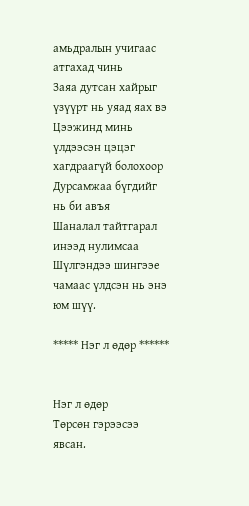амьдралын учигаас атгахад чинь
Заяа дутсан хайрыг үзүүрт нь уяад яах вэ
Цээжинд минь үлдээсэн цэцэг хагдраагүй болохоор
Дурсамжаа бүгдийг нь би авъя
Шаналал тайтгарал инээд нулимсаа
Шүлгэндээ шингээе чамаас үлдсэн нь энэ юм шүү.

***** Нэг л өдөр ******


Нэг л өдөр
Төрсөн гэрээсээ явсан.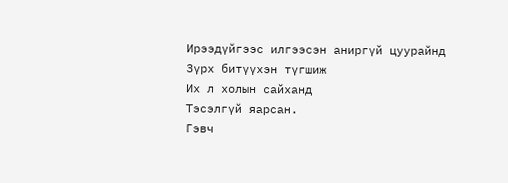Ирээдүйгээс илгээсэн аниргүй цуурайнд
Зүрх битүүхэн түгшиж
Их л холын сайханд
Тэсэлгүй яарсан.
Гэвч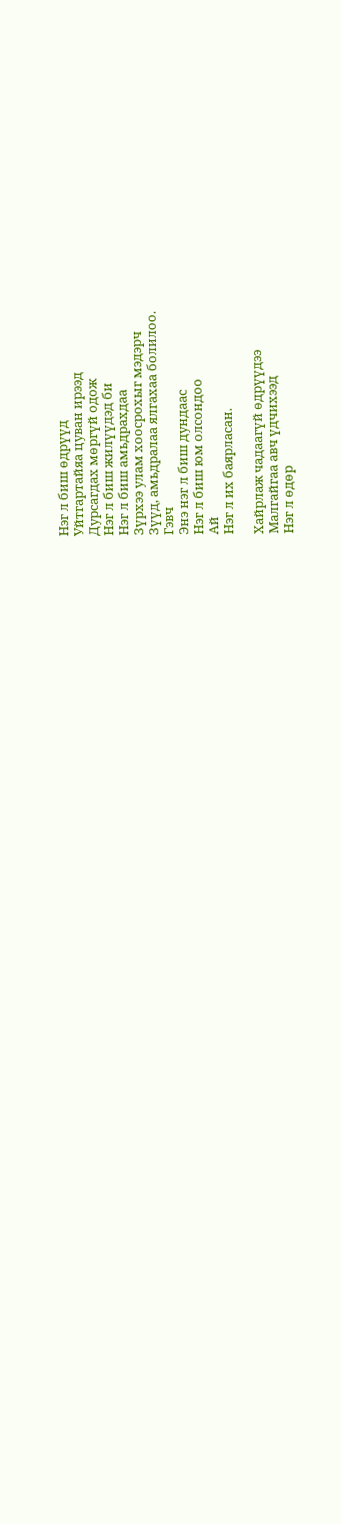Нэг л биш өдрүүд
Уйтгартайяа цуван ирээд
Дурсагдах мөргүй одож
Нэг л биш жилүүдэд би
Нэг л биш амьдрахдаа
Зүрхээ улам хоосрохыг мэдэрч
Зүүд, амьдралаа ялгахаа болилоо.
Гэвч
Энэ нэг л биш дундаас
Нэг л биш юм олсондоо
Ай
Нэг л их баярласан.

Хайрлаж чадаагүй өдрүүдээ
Малгайгаа авч үдчихээд
Нэг л өдөр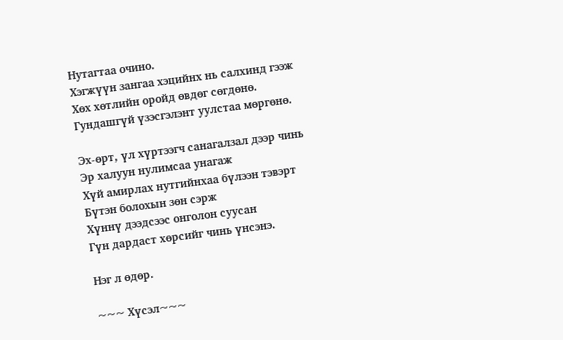Нутагтаа очино.
Хэгжүүн зангаа хэцийнх нь салхинд гээж
Хөх хөтлийн оройд өвдөг сөгдөнө.
Гундашгүй үзэсгэлэнт уулстаа мөргөнө.

Эх-өрт, үл хүртээгч санагалзал дээр чинь
Эр халуун нулимсаа унагаж
Хүй амирлах нутгийнхаа бүлээн тэвэрт
Бүтэн болохын зөн сэрж
Хүннү дээдсээс онголон суусан
Гүн дардаст хөрсийг чинь үнсэнэ.

Нэг л өдөр.

~~~ Хүсэл~~~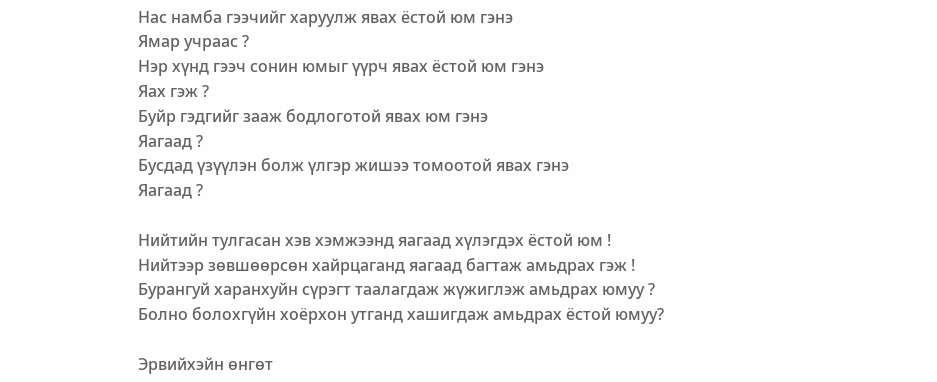Нас намба гээчийг харуулж явах ёстой юм гэнэ
Ямар учраас ?
Нэр хүнд гээч сонин юмыг үүрч явах ёстой юм гэнэ
Яах гэж ?
Буйр гэдгийг зааж бодлоготой явах юм гэнэ
Яагаад ?
Бусдад үзүүлэн болж үлгэр жишээ томоотой явах гэнэ
Яагаад ?

Нийтийн тулгасан хэв хэмжээнд яагаад хүлэгдэх ёстой юм !
Нийтээр зөвшөөрсөн хайрцаганд яагаад багтаж амьдрах гэж !
Бурангуй харанхуйн сүрэгт таалагдаж жүжиглэж амьдрах юмуу ?
Болно болохгүйн хоёрxон утганд хашигдаж амьдрах ёстой юмуу?

Эрвийхэйн өнгөт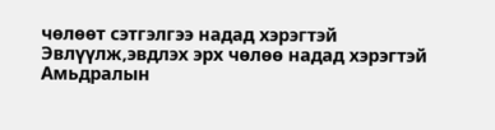чөлөөт сэтгэлгээ надад хэрэгтэй
Эвлүүлж,эвдлэх эрх чөлөө надад хэрэгтэй
Амьдралын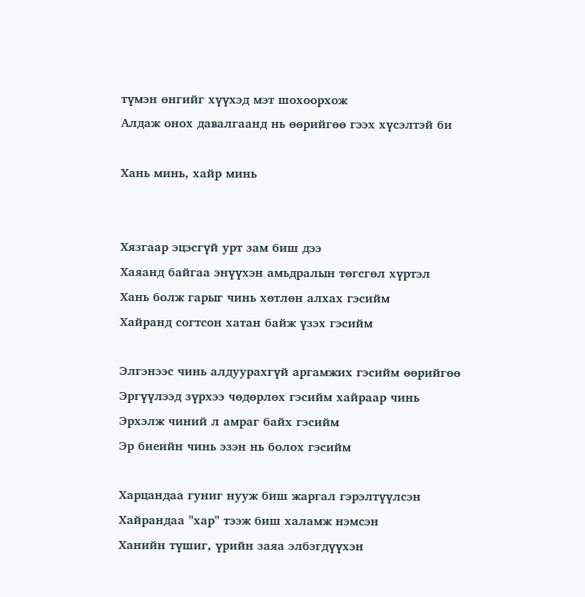түмэн өнгийг хүүхэд мэт шохоорхож
Алдаж онох давалгаанд нь өөрийгөө гээх хүсэлтэй би

Хань минь, хайр минь


Хязгаар эцэсгүй урт зам биш дээ
Хаяанд байгаа энүүхэн амьдралын төгсгөл хүртэл
Хань болж гарыг чинь хөтлөн алхах гэсийм
Хайранд согтсон хатан байж үзэх гэсийм

Элгэнээс чинь алдуурахгүй аргамжих гэсийм өөрийгөө
Эргүүлээд зүрхээ чөдөрлөх гэсийм хайраар чинь
Эрхэлж чиний л амраг байх гэсийм
Эр биеийн чинь эзэн нь болох гэсийм

Харцандаа гуниг нууж биш жаргал гэрэлтүүлсэн
Хайрандаа "хар" тээж биш халамж нэмсэн
Ханийн түшиг, үрийн заяа элбэгдүүхэн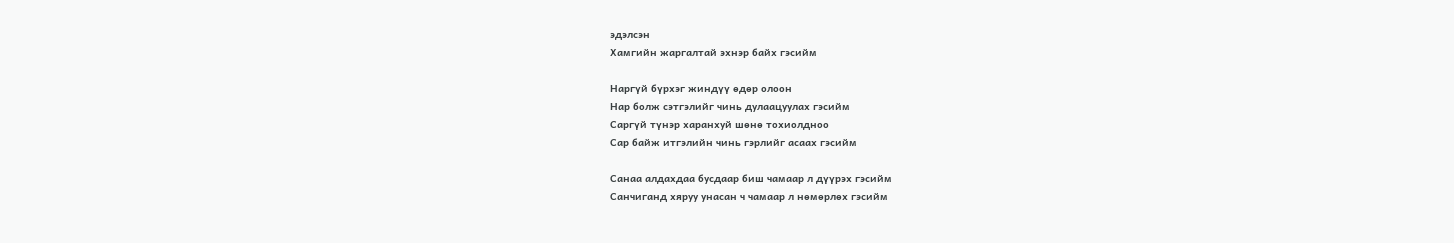эдэлсэн
Хамгийн жаргалтай эхнэр байх гэсийм

Наргүй бүрхэг жиндүү өдөр олоон
Нар болж сэтгэлийг чинь дулаацуулах гэсийм
Саргүй түнэр харанхуй шөнө тохиолдноо
Сар байж итгэлийн чинь гэрлийг асаах гэсийм

Санаа алдахдаа бусдаар биш чамаар л дүүрэх гэсийм
Санчиганд хяруу унасан ч чамаар л нөмөрлөх гэсийм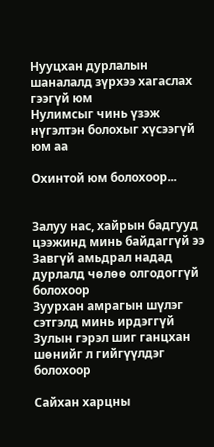Нууцхан дурлалын шаналалд зүрхээ хагаслах гээгүй юм
Нулимсыг чинь үзэж нүгэлтэн болохыг хүсээгүй юм аа

Охинтой юм болохоор...


Залуу нас, хайрын бадгууд цээжинд минь байдаггүй ээ
Завгүй амьдрал надад дурлалд чөлөө олгодоггүй болохоор
Зуурхан амрагын шүлэг сэтгэлд минь ирдэггүй
Зулын гэрэл шиг ганцхан шөнийг л гийгүүлдэг болохоор

Сайхан харцны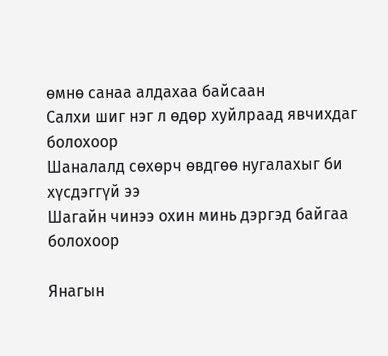өмнө санаа алдахаа байсаан
Салхи шиг нэг л өдөр хуйлраад явчихдаг болохоор
Шаналалд сөхөрч өвдгөө нугалахыг би хүсдэггүй ээ
Шагайн чинээ охин минь дэргэд байгаа болохоор

Янагын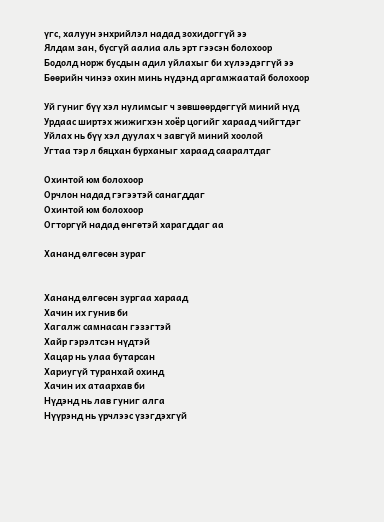үгс, халуун энхрийлэл надад зохидоггүй ээ
Ялдам зан, бүсгүй аалиа аль эрт гээсэн болохоор
Бодолд норж бусдын адил уйлахыг би хүлээдэггүй ээ
Бөөрийн чинээ охин минь нүдэнд аргамжаатай болохоор

Уй гуниг бүү хэл нулимсыг ч зөвшөөрдөггүй миний нүд
Урдаас ширтэх жижигхэн хоёр цогийг хараад чийгтдэг
Уйлах нь бүү хэл дуулах ч завгүй миний хоолой
Угтаа тэр л бяцхан бурханыг хараад сааралтдаг

Охинтой юм болохоор
Орчлон надад гэгээтэй санагддаг
Охинтой юм болохоор
Огторгүй надад өнгөтэй харагддаг аа

Хананд өлгөсөн зураг


Хананд өлгөсөн зургаа хараад
Хачин их гунив би
Хагалж самнасан гэзэгтэй
Хайр гэрэлтсэн нүдтэй
Хацар нь улаа бутарсан
Хариугүй туранхай охинд
Хачин их атаархав би
Нүдэнд нь лав гуниг алга
Нүүрэнд нь үрчлээс үзэгдэхгүй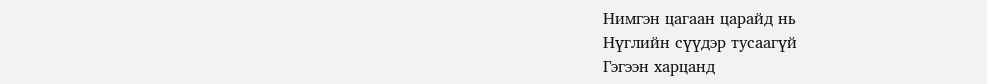Нимгэн цагаан царайд нь
Нүглийн сүүдэр тусаагүй
Гэгээн харцанд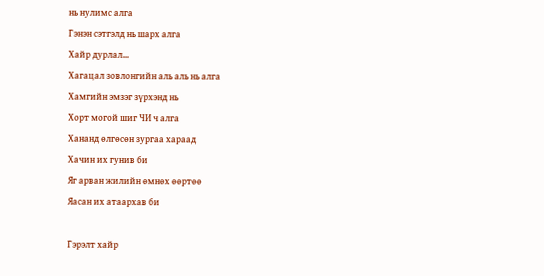нь нулимс алга
Гэнэн сэтгэлд нь шарх алга
Хайр дурлал...
Хагацал зовлонгийн аль аль нь алга
Хамгийн эмзэг зүрхэнд нь
Хорт могой шиг ЧИ ч алга
Хананд өлгөсөн зургаа хараад
Хачин их гунив би
Яг арван жилийн өмнөх өөртөө
Яасан их атаархав би

Гэрэлт хайр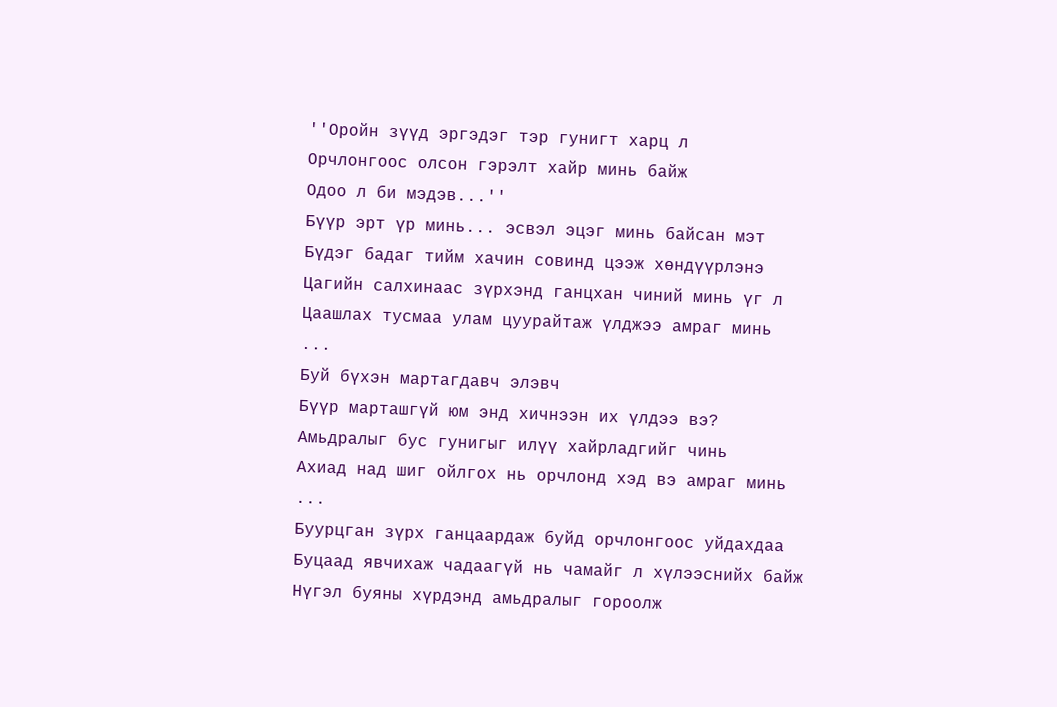''Оройн зүүд эргэдэг тэр гунигт харц л
Орчлонгоос олсон гэрэлт хайр минь байж
Одоо л би мэдэв...''
Бүүр эрт үр минь... эсвэл эцэг минь байсан мэт
Бүдэг бадаг тийм хачин совинд цээж хөндүүрлэнэ
Цагийн салхинаас зүрхэнд ганцхан чиний минь үг л
Цаашлах тусмаа улам цуурайтаж үлджээ амраг минь
...
Буй бүхэн мартагдавч элэвч
Бүүр марташгүй юм энд хичнээн их үлдээ вэ?
Амьдралыг бус гунигыг илүү хайрладгийг чинь
Ахиад над шиг ойлгох нь орчлонд хэд вэ амраг минь
...
Буурцган зүрх ганцаардаж буйд орчлонгоос уйдахдаа
Буцаад явчихаж чадаагүй нь чамайг л хүлээснийх байж
Нүгэл буяны хүрдэнд амьдралыг гороолж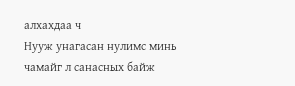алхахдаа ч
Нууж унагасан нулимс минь чамайг л санасных байж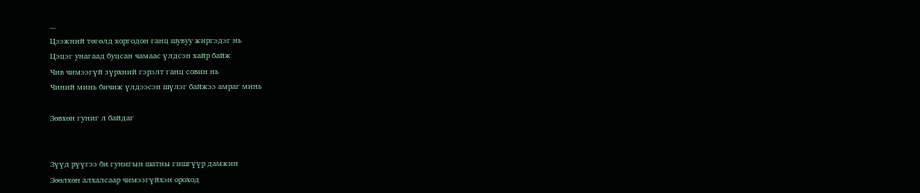...
Цээжний төгөлд хоргодон ганц шувуу жиргэдэг нь
Цэцэг унагаад буцсан чамаас үлдсэн хайр байж
Чив чимээгүй зүрхний гэрэлт ганц совин нь
Чиний минь бичиж үлдээсэн шүлэг байжээ амраг минь

Зөвхөн гуниг л байдаг


Зүүд рүүгээ би гунигын шатны гишгүүр дамжин
Зөөлхөн алхалсаар чимээгүйхэн ороход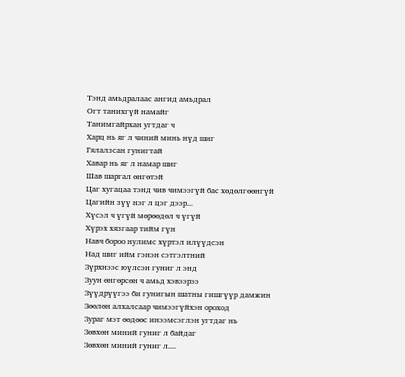Тэнд амьдралаас ангид амьдрал
Огт танихгүй намайг
Танимгайрхан угтдаг ч
Харц нь яг л чиний минь нүд шиг
Гялалзсан гунигтай
Хавар нь яг л намар шиг
Шав шаргал өнгөтэй
Цаг хугацаа тэнд чив чимээгүй бас хөдөлгөөнгүй
Цагийн зүү нэг л цэг дээр...
Хүсэл ч үгүй мөрөөдөл ч үгүй
Хүрэх хязгаар тийм гүн
Навч бороо нулимс хүртэл илүүдсэн
Над шиг ийм гэнэн сэтгэлтний
Зүрхнээс юүлсэн гуниг л энд
Зуун өнгөрсөн ч амьд хэвээрээ
Зүүдрүүгээ би гунигын шатны гишгүүр дамжин
Зөөлөн алхалсаар чимээгүйхэн ороход
Зураг мэт өөдөөс инээмсэглэн угтдаг нь
Зөвхөн миний гуниг л байдаг
Зөвхөн миний гуниг л....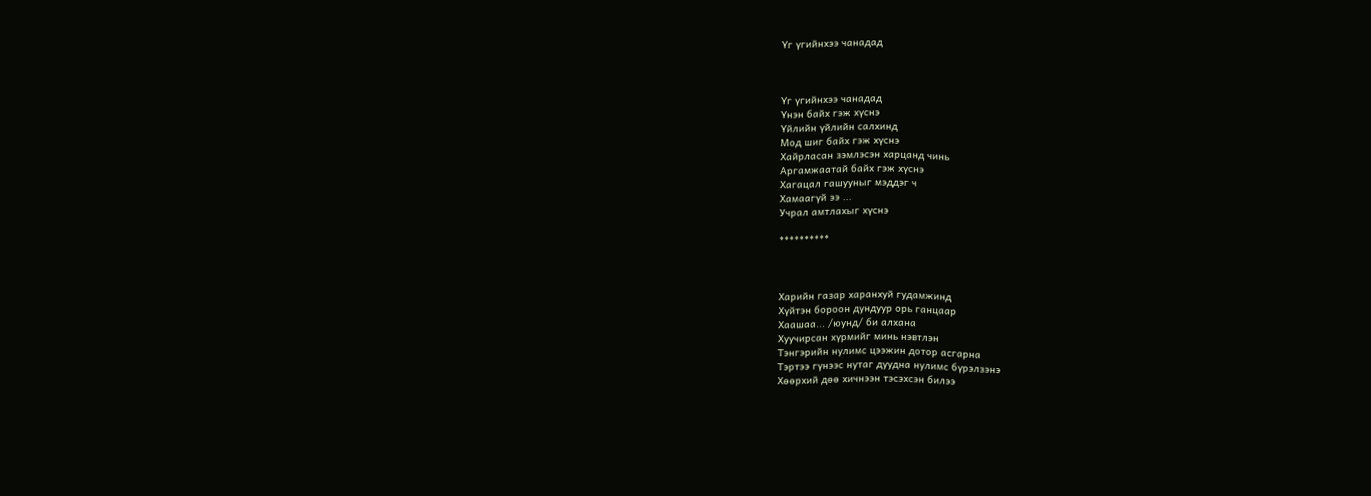Үг үгийнхээ чанадад



Үг үгийнхээ чанадад
Үнэн байх гэж хүснэ
Үйлийн үйлийн салхинд
Мод шиг байх гэж хүснэ
Хайрласан зэмлэсэн харцанд чинь
Аргамжаатай байх гэж хүснэ
Хагацал гашууныг мэддэг ч
Хамаагүй ээ ...
Учрал амтлахыг хүснэ

**********



Харийн газар харанхуй гудамжинд
Хүйтэн бороон дундуур орь ганцаар
Хаашаа... /юунд/ би алхана
Хуучирсан хүрмийг минь нэвтлэн
Тэнгэрийн нулимс цээжин дотор асгарна
Тэртээ гүнээс нутаг дуудна нулимс бүрэлзэнэ
Хөөрхий дөө хичнээн тэсэхсэн билээ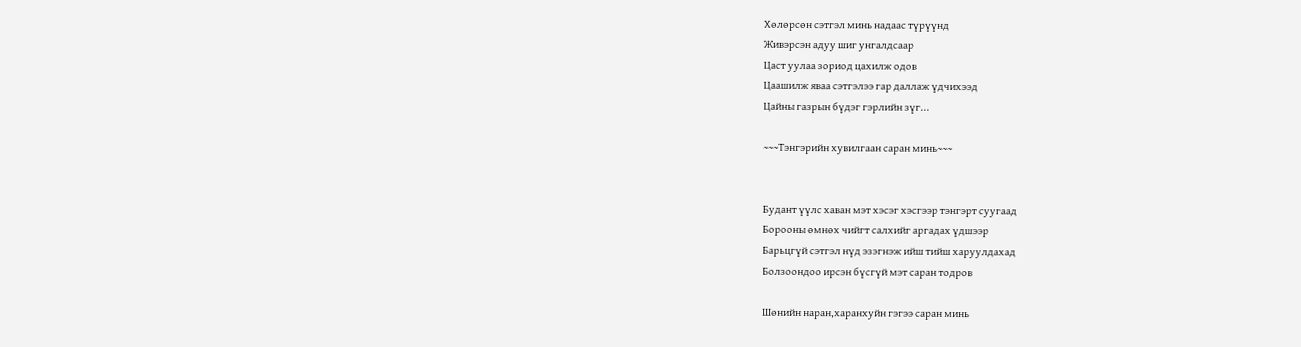Хөлөрсөн сэтгэл минь надаас түрүүнд
Живэрсэн адуу шиг унгалдсаар
Цаст уулаа зориод цахилж одов
Цаашилж яваа сэтгэлээ гар даллаж үдчихээд
Цайны газрын бүдэг гэрлийн зүг...

~~~Тэнгэрийн хувилгаан саран минь~~~


Будант үүлс хаван мэт хэсэг хэсгээр тэнгэрт суугаад
Борооны өмнөх чийгт салхийг аргадах үдшээр
Барьцгүй сэтгэл нүд эзэгнэж ийш тийш харуулдахад
Болзоондоо ирсэн бүсгүй мэт саран тодров

Шөнийн наран,харанхуйн гэгээ саран минь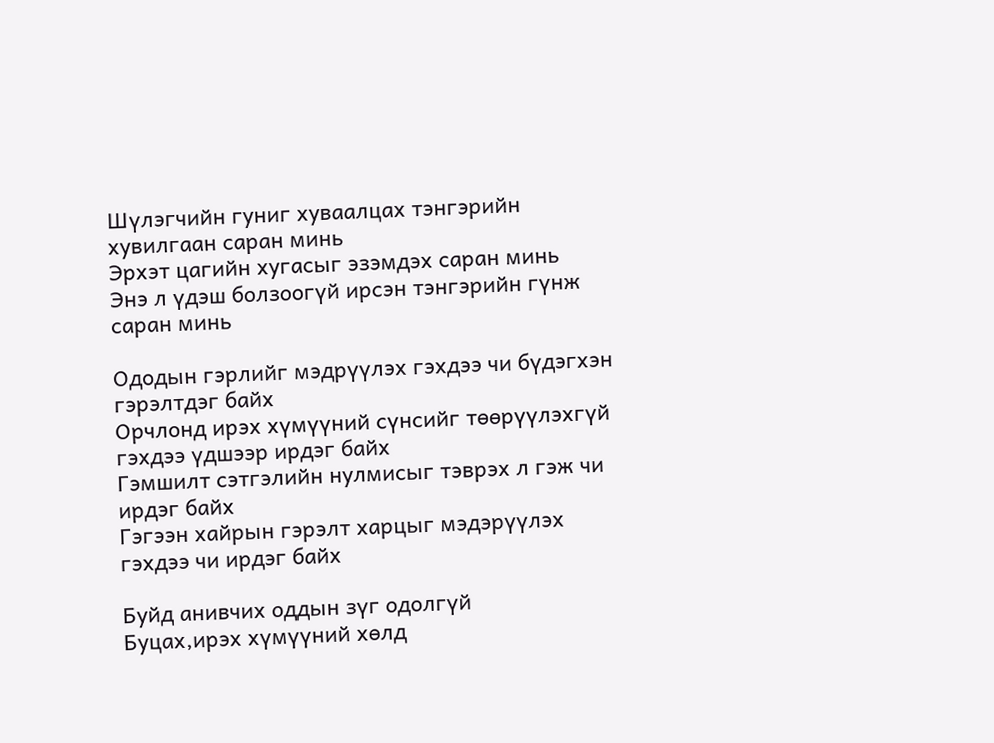Шүлэгчийн гуниг хуваалцах тэнгэрийн хувилгаан саран минь
Эрхэт цагийн хугасыг эзэмдэх саран минь
Энэ л үдэш болзоогүй ирсэн тэнгэрийн гүнж саран минь

Ододын гэрлийг мэдрүүлэх гэхдээ чи бүдэгхэн гэрэлтдэг байх
Орчлонд ирэх хүмүүний сүнсийг төөрүүлэхгүй гэхдээ үдшээр ирдэг байх
Гэмшилт сэтгэлийн нулмисыг тэврэх л гэж чи ирдэг байх
Гэгээн хайрын гэрэлт харцыг мэдэрүүлэх гэхдээ чи ирдэг байх

Буйд анивчих оддын зүг одолгүй
Буцах,ирэх хүмүүний хөлд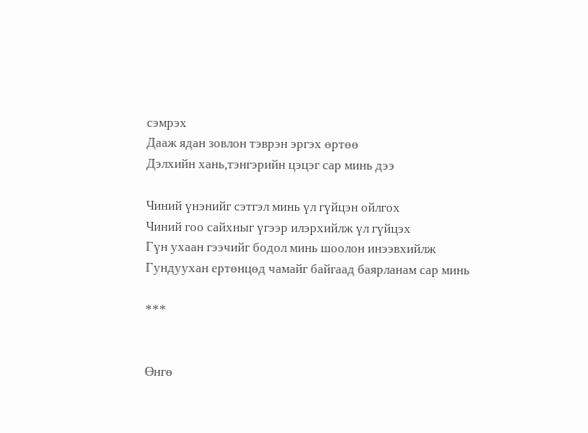сэмрэх
Дааж ядан зовлон тэврэн эргэх өртөө
Дэлхийн хань,тэнгэрийн цэцэг сар минь дээ

Чиний үнэнийг сэтгэл минь үл гүйцэн ойлгох
Чиний гоо сайхныг үгээр илэрхийлж үл гүйцэх
Гүн ухаан гээчийг бодол минь шоолон инээвхийлж
Гундуухан ертөнцөд чамайг байгаад баярлaнам сар минь

***


Өнгө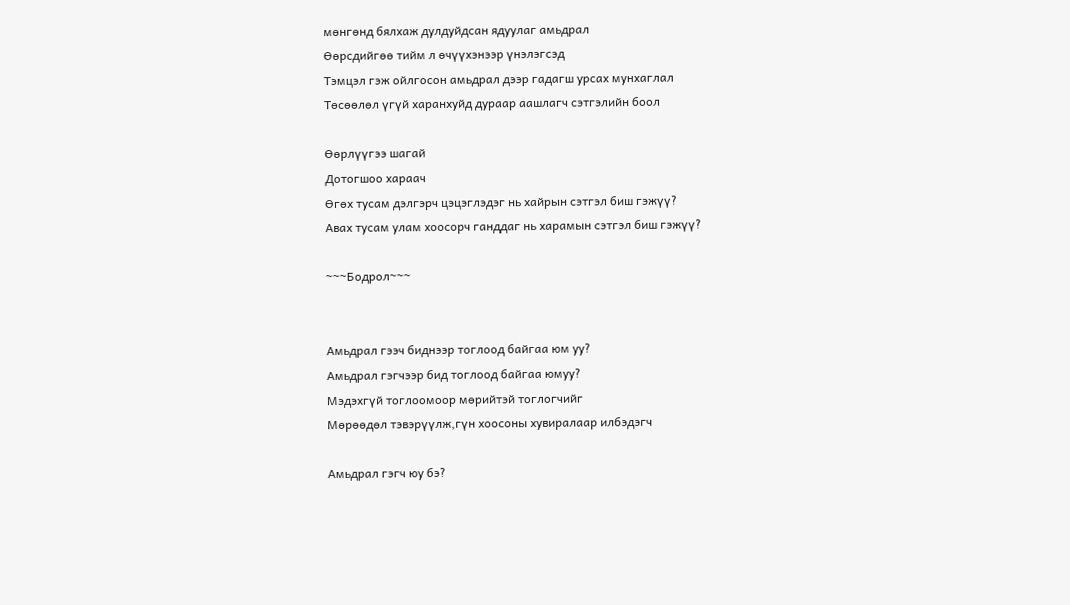мөнгөнд бялхаж дулдуйдсан ядуулаг амьдрал
Өөрсдийгөө тийм л өчүүхэнээр үнэлэгсэд
Тэмцэл гэж ойлгосон амьдрал дээр гадагш урсах мунхаглал
Төсөөлөл үгүй харанхуйд дураар аашлагч сэтгэлийн боол

Өөрлүүгээ шагай
Дотогшоо хараач
Өгөх тусам дэлгэрч цэцэглэдэг нь хайрын сэтгэл биш гэжүү?
Авах тусам улам хоосорч ганддаг нь харамын сэтгэл биш гэжүү?

~~~Бодрол~~~


Амьдрал гээч биднээр тоглоод байгаа юм уу?
Амьдрал гэгчээр бид тоглоод байгаа юмуу?
Мэдэхгүй тоглоомоор мөрийтэй тоглогчийг
Мөрөөдөл тэвэрүүлж,гүн хоосоны хувиралаар илбэдэгч

Амьдрал гэгч юу бэ?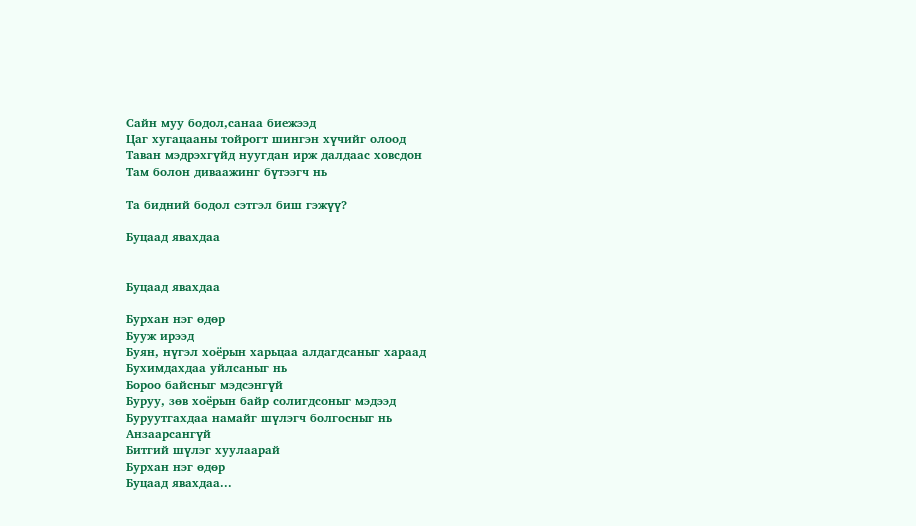Сайн муу бодол,санаа биежээд
Цаг хугацааны тойрогт шингэн хүчийг олоод
Таван мэдрэхгүйд нуугдан ирж далдаас ховсдон
Там болон диваажинг бүтээгч нь

Та бидний бодол сэтгэл биш гэжүү?

Буцаад явахдаа


Буцаад явахдаа

Бурхан нэг өдөр
Бууж ирээд
Буян, нүгэл хоёрын харьцаа алдагдсаныг хараад
Бухимдахдаа уйлсаныг нь
Бороо байсныг мэдсэнгүй
Буруу, зөв хоёрын байр солигдсоныг мэдээд
Буруутгахдаа намайг шүлэгч болгосныг нь
Анзаарсангүй
Битгий шүлэг хуулаарай
Бурхан нэг өдөр
Буцаад явахдаа...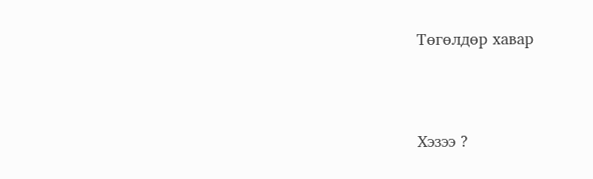Төгөлдөр хавар



Хэзээ ?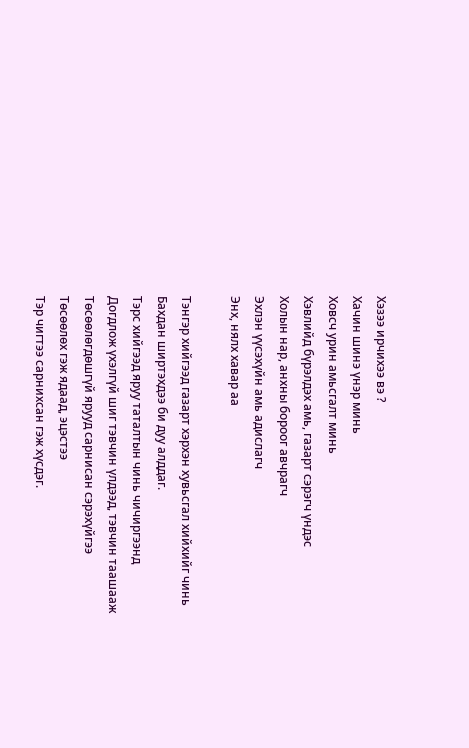Хэзээ ирчихээ вэ ?
Хачин шинэ үнэр минь
Ховсч урин амьсгалт минь
Хэвлийд бүрэлдэх амь, газарт сэрэгч үндэс
Холын нар, анхны бороог авчрагч
Эхлэн үүсэхүйн амь адислагч
Энх, нялх хавар аа

Тэнгэр хийгээд газарт хэрхэн хувьсгал хийхийг чинь
Бахдан ширтэхдээ би дуу алддаг.
Тэрс хийгээд яруу таталтын чинь чичиргээнд
Догдлож үхэлгүй шиг тэвчин үлдээд, тэвчин таашааж
Төсөөлөгдөшгүй ярууд сарнисан сэрэхүйгээ
Төсөөлөх гэж ядаад, эцэстээ
Тэр чигтээ сарнихсан гэж хүсдэг.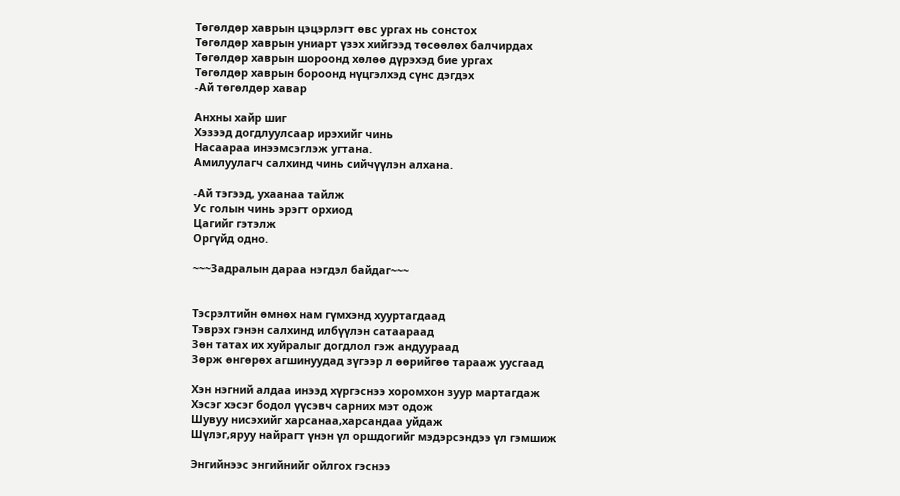Төгөлдөр хаврын цэцэрлэгт өвс ургах нь сонстох
Төгөлдөр хаврын униарт үзэх хийгээд төсөөлөх балчирдах
Төгөлдөр хаврын шороонд хөлөө дүрэхэд биe ургах
Төгөлдөр хаврын бороонд нүцгэлхэд сүнс дэгдэх
-Ай төгөлдөр хавар

Анхны хайр шиг
Хэзээд догдлуулсаар ирэхийг чинь
Насаараа инээмсэглэж угтана.
Амилуулагч салхинд чинь сийчүүлэн алхана.

-Ай тэгээд, ухаанаа тайлж
Ус голын чинь эрэгт орхиод
Цагийг гэтэлж
Оргүйд одно.

~~~Задралын дараа нэгдэл байдаг~~~


Тэсрэлтийн өмнөх нам гүмхэнд хууртагдаад
Тэврэх гэнэн салхинд илбүүлэн сатаараад
Зөн татах их хуйралыг догдлол гэж андуураад
Зөрж өнгөрөх агшинуудад зүгээр л өөрийгөө тарааж уусгаад

Хэн нэгний алдаа инээд хүргэснээ хоромхон зуур мартагдаж
Хэсэг хэсэг бодол үүсэвч сарних мэт одож
Шувуу нисэхийг харсанаа,харсандаа уйдаж
Шүлэг,яруу найрагт үнэн үл оршдогийг мэдэрсэндээ үл гэмшиж

Энгийнээс энгийнийг ойлгох гэснээ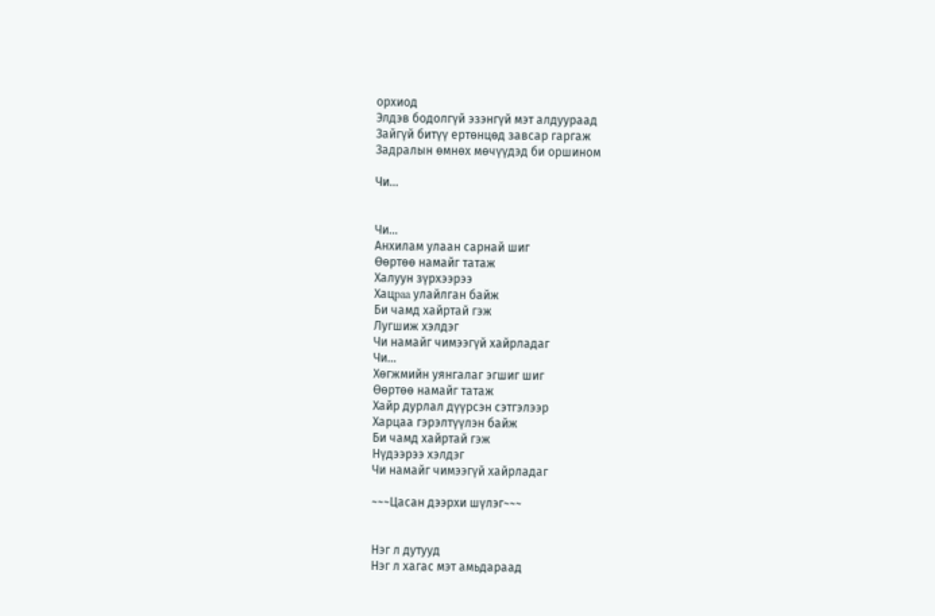орхиод
Элдэв бодолгүй эзэнгүй мэт алдуураад
Зайгүй битүү ертөнцөд завсар гаргаж
Задралын өмнөх мөчүүдэд би оршином

Чи...


Чи...
Анхилам улаан сарнай шиг
Өөртөө намайг татаж
Халуун зүрхээрээ
Xaцpaa улайлган байж
Би чамд хайртай гэж
Лугшиж хэлдэг
Чи намайг чимээгүй хайрладаг
Чи...
Хөгжмийн уянгалаг эгшиг шиг
Өөртөө намайг татаж
Хайр дурлал дүүрсэн сэтгэлээр
Харцаа гэрэлтүүлэн байж
Би чамд хайртай гэж
Нүдээрээ хэлдэг
Чи намайг чимээгүй хайрладаг

~~~Цасан дээрхи шүлэг~~~


Нэг л дутууд
Нэг л хагас мэт амьдараад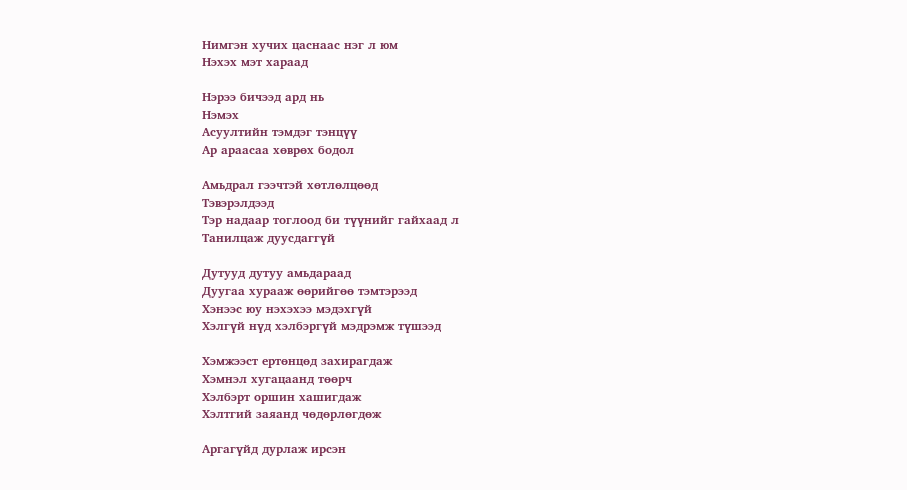Нимгэн хучих цаснаас нэг л юм
Нэхэх мэт хараад

Нэрээ бичээд ард нь
Нэмэх
Асуултийн тэмдэг тэнцүү
Ар араасаа хөврөх бодол

Амьдрал гээчтэй хөтлөлцөөд
Тэвэрэлдээд
Тэр надаар тоглоод би түүнийг гайхаад л
Танилцаж дуусдаггүй

Дутууд дутуу амьдараад
Дуугаа хурааж өөрийгөө тэмтэрээд
Хэнээс юу нэхэхээ мэдэхгүй
Хэлгүй нүд хэлбэргүй мэдрэмж түшээд

Хэмжээст ертөнцөд захирагдаж
Хэмнэл хугацаанд төөрч
Хэлбэрт оршин хашигдаж
Хэлтгий заяанд чөдөрлөгдөж

Аргагүйд дурлаж ирсэн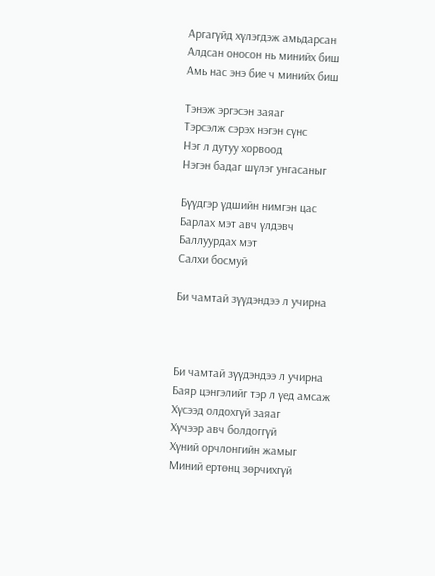Аргагүйд хүлэгдэж амьдарсан
Алдсан оносон нь минийх биш
Амь нас энэ бие ч минийх биш

Тэнэж эргэсэн заяаг
Тэрсэлж сэрэх нэгэн сүнс
Нэг л дутуу хорвоод
Нэгэн бадаг шүлэг унгасаныг

Бүүдгэр үдшийн нимгэн цас
Барлах мэт авч үлдэвч
Баллуурдах мэт
Салхи босмуй

Би чамтай зүүдэндээ л учирна



Би чамтай зүүдэндээ л учирна
Баяр цэнгэлийг тэр л үед амсаж
Хүсээд олдохгүй заяаг
Хүчээр авч болдоггүй
Хүний орчлонгийн жамыг
Миний ертөнц зөрчихгүй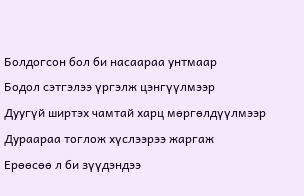Болдогсон бол би насаараа унтмаар
Бодол сэтгэлээ үргэлж цэнгүүлмээр
Дуугүй ширтэх чамтай харц мөргөлдүүлмээр
Дураараа тоглож хүслээрээ жаргаж
Ерөөсөө л би зүүдэндээ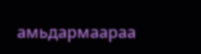амьдармаараа